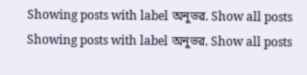Showing posts with label অনুভৱ. Show all posts
Showing posts with label অনুভৱ. Show all posts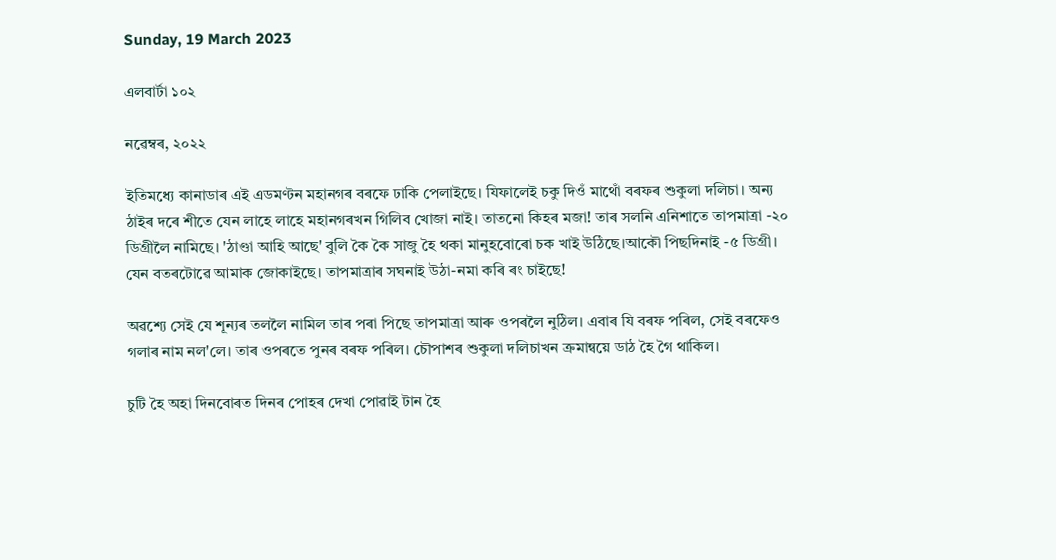Sunday, 19 March 2023

এলবাৰ্টা ১০২

নৱেম্বৰ, ২০২২

ইতিমধ্যে কানাডাৰ এই এডমণ্টন মহানগৰ বৰফে ঢাকি পেলাইছে। যিফালেই চকু দিওঁ মাথোঁ বৰফৰ শুকুলা দলিচা। অন্য ঠাইৰ দৰে শীতে যেন লাহে লাহে মহানগৰখন গিলিব খোজা নাই। তাতনো কিহৰ মজা! তাৰ সলনি এনিশাতে তাপমাত্ৰা -২০ ডিগ্ৰীলৈ নামিছে। 'ঠাণ্ডা আহি আছে' বুলি কৈ কৈ সাজু হৈ থকা মানুহবোৰো চক খাই উঠিছে।আকৌ পিছদিনাই -৫ ডিগ্ৰী। যেন বতৰটোৱে আমাক জোকাইছে। তাপমাত্ৰাৰ সঘনাই উঠা-নমা কৰি ৰং চাইছে!

অৱশ্যে সেই যে শূন্যৰ তললৈ নামিল তাৰ পৰা পিছে তাপমাত্ৰা আৰু ওপৰলৈ নুঠিল। এবাৰ যি বৰফ পৰিল, সেই বৰফেও গলাৰ নাম নল'লে। তাৰ ওপৰতে পুনৰ বৰফ পৰিল। চৌপাশৰ শুকুলা দলিচাখন ক্ৰমান্বয়ে ডাঠ হৈ গৈ থাকিল।

চুটি হৈ অহা দিনবোৰত দিনৰ পোহৰ দেখা পোৱাই টান হৈ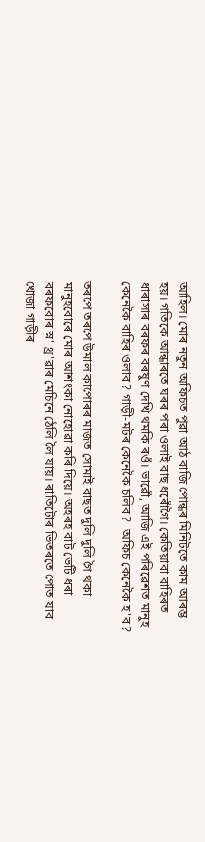আহিল। মোৰ নতুন অফিচত পুৱা আঠ বাজি পোন্ধৰ মিনিটতে কাম আৰম্ভ হয়। গতিকে আন্ধাৰতে ঘৰৰ পৰা ওলাই বাছ ধৰোঁগৈ। কেতিয়াবা বাহিৰত ধাৰাসাৰ বৰফৰ বৰষুণ দেখি থমকি ৰওঁ। ভাৱোঁ, আজি এই পৰিৱেশত মানুহ কেনেকৈ বাহিৰ ওলাব? গাড়ী-মটৰ কেনেকৈ চলিব?  অফিচ কেনেকৈ হ'ব?

তৰপে তৰপে উমাল কাপোৰৰ মাজত সোমাই বাছত দুলি দুলি গৈ থকা মানুহবোৰে মোৰ আশংকা নোহোৱা কৰি দিয়ে। অহৰহ বাট ভেটি ধৰা বৰফবোৰ স্ন' থ্ৰ'ৱাৰ মেচিনে ঠেলি লৈ যায়। ৰাতিটোৰ ভিতৰতে পোত যাব খোজা গাড়ীৰ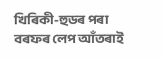খিৰিকী-হুডৰ পৰা বৰফৰ লেপ আঁতৰাই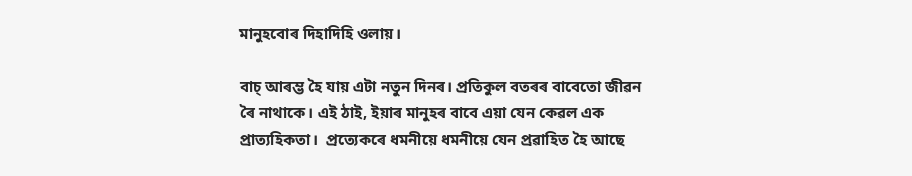মানুহবোৰ দিহাদিহি ওলায়।

বাচ্‌ আৰম্ভ হৈ যায় এটা নতুন দিনৰ। প্ৰতিকুল বতৰৰ বাবেতো জীৱন ৰৈ নাথাকে। এই ঠাই, ইয়াৰ মানুহৰ বাবে এয়া যেন কেৱল এক প্ৰাত্যহিকতা।  প্ৰত্যেকৰে ধমনীয়ে ধমনীয়ে যেন প্ৰৱাহিত হৈ আছে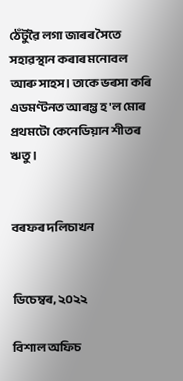ঠেঁটুৱৈ লগা জাৰৰ সৈতে সহাৱস্থান কৰাৰ মনোবল আৰু সাহস। তাকে ভৰসা কৰি এডমণ্টনত আৰম্ভ হ'ল মোৰ প্ৰথমটো কেনেডিয়ান শীতৰ ঋতু।


বৰফৰ দলিচাখন


ডিচেম্বৰ, ২০২২

বিশাল অফিচ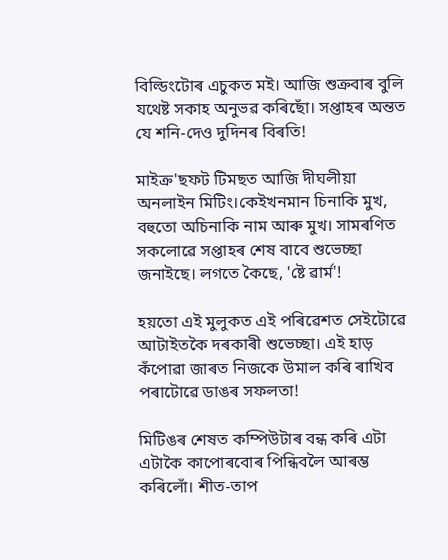বিল্ডিংটোৰ এচুকত মই। আজি শুক্ৰবাৰ বুলি যথেষ্ট সকাহ অনুভৱ কৰিছোঁ। সপ্তাহৰ অন্তত যে শনি-দেও দুদিনৰ বিৰতি!

মাইক্ৰ'ছফট টিমছত আজি দীঘলীয়া অনলাইন মিটিং।কেইখনমান চিনাকি মুখ, বহুতো অচিনাকি নাম আৰু মুখ। সামৰণিত সকলোৱে সপ্তাহৰ শেষ বাবে শুভেচ্ছা জনাইছে। লগতে কৈছে, 'ষ্টে ৱাৰ্ম'!

হয়তো এই মুলুকত এই পৰিৱেশত সেইটোৱে আটাইতকৈ দৰকাৰী শুভেচ্ছা। এই হাড় কঁপোৱা জাৰত নিজকে উমাল কৰি ৰাখিব পৰাটোৱে ডাঙৰ সফলতা!

মিটিঙৰ শেষত কম্পিউটাৰ বন্ধ কৰি এটা এটাকৈ কাপোৰবোৰ পিন্ধিবলৈ আৰম্ভ কৰিলোঁ। শীত-তাপ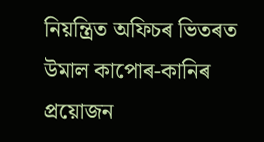নিয়ন্ত্ৰিত অফিচৰ ভিতৰত উমাল কাপোৰ-কানিৰ প্ৰয়োজন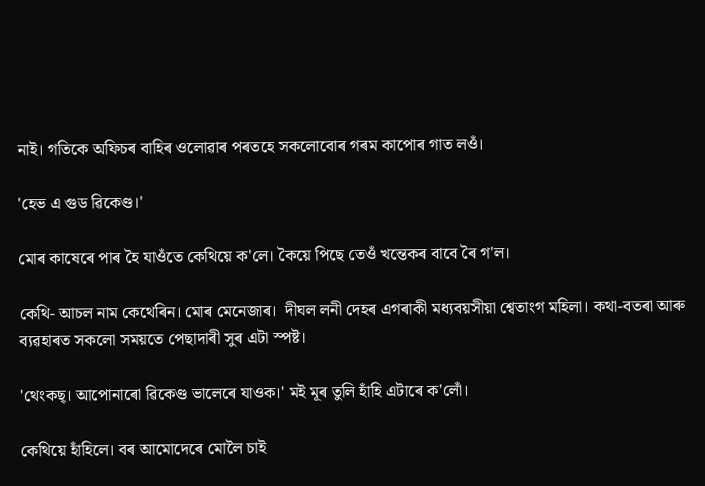নাই। গতিকে অফিচৰ বাহিৰ ওলোৱাৰ পৰতহে সকলোবোৰ গৰম কাপোৰ গাত লওঁ।

'হেভ এ গুড ৱিকেণ্ড।'

মোৰ কাষেৰে পাৰ হৈ যাওঁতে কেথিয়ে ক'লে। কৈয়ে পিছে তেওঁ খন্তেকৰ বাবে ৰৈ গ'ল।

কেথি- আচল নাম কেথেৰিন। মোৰ মেনেজাৰ।  দীঘল লনী দেহৰ এগৰাকী মধ্যবয়সীয়া শ্বেতাংগ মহিলা। কথা-বতৰা আৰু ব্যৱহাৰত সকলো সময়তে পেছাদাৰী সুৰ এটা স্পষ্ট।

'থেংকছ্‌। আপোনাৰো ৱিকেণ্ড ভালেৰে যাওক।' মই মূৰ তুলি হাঁহি এটাৰে ক'লোঁ।

কেথিয়ে হাঁহিলে। বৰ আমোদেৰে মোলৈ চাই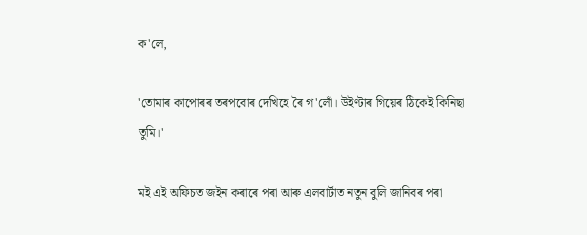ক'লে,

'তোমাৰ কাপোৰৰ তৰপবোৰ দেখিহে ৰৈ গ'লোঁ। উইণ্টাৰ গিয়েৰ ঠিকেই কিনিছা তুমি।'

মই এই অফিচত জইন কৰাৰে পৰা আৰু এলবাৰ্টাত নতুন বুলি জানিবৰ পৰা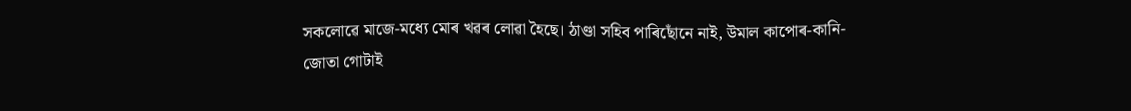সকলোৱে মাজে-মধ্যে মোৰ খৱৰ লোৱা হৈছে। ঠাণ্ডা সহিব পাৰিছোঁনে নাই, উমাল কাপোৰ-কানি-জোতা গোটাই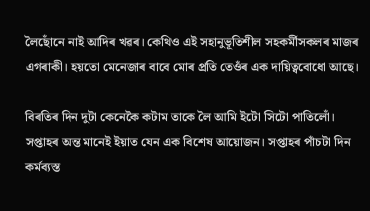লৈছোঁনে নাই আদিৰ খৱৰ। কেথিও এই সহানুভূতিশীল সহকৰ্মীসকলৰ মাজৰ এগৰাকী। হয়তো মেনেজাৰ বাবে মোৰ প্ৰতি তেওঁৰ এক দায়িত্ববোধো আছে।

বিৰতিৰ দিন দুটা কেনেকৈ কটাম তাকে লৈ আমি ইটো সিটো পাতিলোঁ। সপ্তাহৰ অন্ত মানেই ইয়াত যেন এক বিশেষ আয়োজন। সপ্তাহৰ পাঁচটা দিন কৰ্মব্যস্ত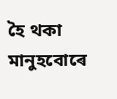হৈ থকা মানুহবোৰে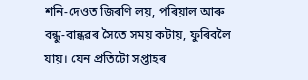শনি-দেওত জিৰণি লয়, পৰিয়াল আৰু বন্ধু-বান্ধৱৰ সৈতে সময় কটায়, ফুৰিবলৈ যায়। যেন প্ৰতিটো সপ্তাহৰ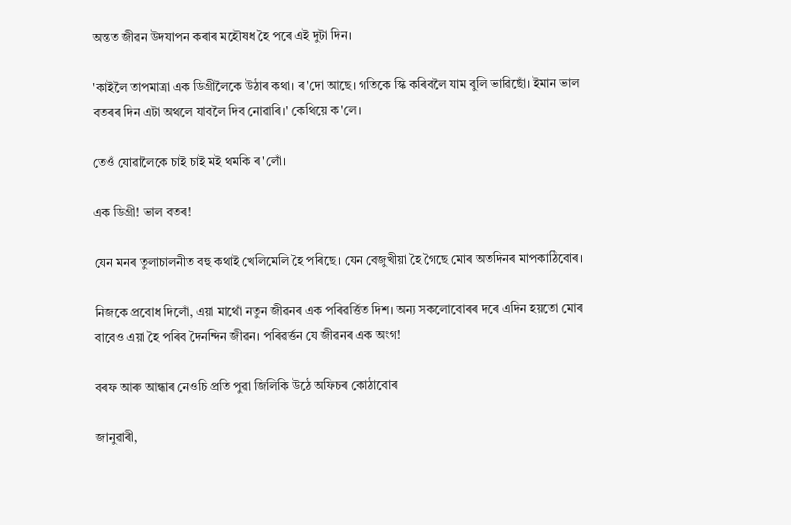অন্তত জীৱন উদযাপন কৰাৰ মহৌষধ হৈ পৰে এই দুটা দিন।

'কাইলৈ তাপমাত্ৰা এক ডিগ্ৰীলৈকে উঠাৰ কথা। ৰ'দো আছে। গতিকে স্কি কৰিবলৈ যাম বুলি ভাৱিছোঁ। ইমান ভাল বতৰৰ দিন এটা অথলে যাবলৈ দিব নোৱাৰি।' কেথিয়ে ক'লে।

তেওঁ যোৱালৈকে চাই চাই মই থমকি ৰ'লোঁ।

এক ডিগ্ৰী! ভাল বতৰ!

যেন মনৰ তুলাচালনীত বহু কথাই খেলিমেলি হৈ পৰিছে। যেন বেজুখীয়া হৈ গৈছে মোৰ অতদিনৰ মাপকাঠিবোৰ।

নিজকে প্ৰবোধ দিলোঁ, এয়া মাথোঁ নতুন জীৱনৰ এক পৰিৱৰ্ত্তিত দিশ। অন্য সকলোবোৰৰ দৰে এদিন হয়তো মোৰ বাবেও এয়া হৈ পৰিব দৈনন্দিন জীৱন। পৰিৱৰ্ত্তন যে জীৱনৰ এক অংগ!

বৰফ আৰু আন্ধাৰ নেওচি প্ৰতি পুৱা জিলিকি উঠে অফিচৰ কোঠাবোৰ

জানুৱাৰী,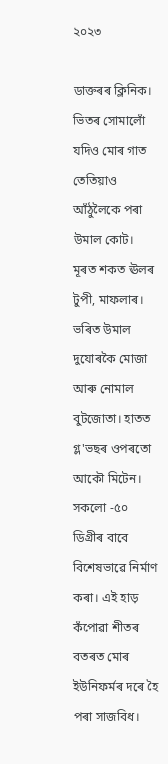২০২৩

ডাক্তৰৰ ক্লিনিক। ভিতৰ সোমালোঁ যদিও মোৰ গাত তেতিয়াও আঁঠুলৈকে পৰা উমাল কোট।  মূৰত শকত ঊলৰ টুপী, মাফলাৰ। ভৰিত উমাল দুযোৰকৈ মোজা আৰু নোমাল বুটজোতা। হাতত গ্ল'ভছৰ ওপৰতো আকৌ মিটেন। সকলো -৫০ ডিগ্ৰীৰ বাবে বিশেষভাৱে নিৰ্মাণ কৰা। এই হাড় কঁপোৱা শীতৰ বতৰত মোৰ ইউনিফৰ্মৰ দৰে হৈ পৰা সাজবিধ।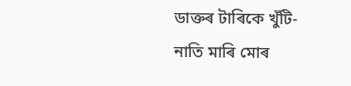ডাক্তৰ টাৰিকে খুঁটি-নাতি মাৰি মোৰ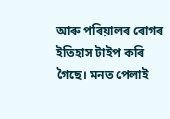আৰু পৰিয়ালৰ ৰোগৰ ইতিহাস টাইপ কৰি গৈছে। মনত পেলাই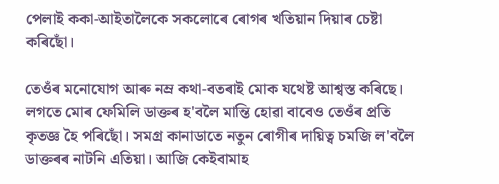পেলাই ককা-আইতালৈকে সকলোৰে ৰোগৰ খতিয়ান দিয়াৰ চেষ্টা কৰিছোঁ।

তেওঁৰ মনোযোগ আৰু নম্ৰ কথা-বতৰাই মোক যথেষ্ট আশ্বস্ত কৰিছে। লগতে মোৰ ফেমিলি ডাক্তৰ হ'বলৈ মান্তি হোৱা বাবেও তেওঁৰ প্ৰতি কৃতজ্ঞ হৈ পৰিছোঁ। সমগ্ৰ কানাডাতে নতুন ৰোগীৰ দায়িত্ব চমজি ল'বলৈ ডাক্তৰৰ নাটনি এতিয়া। আজি কেইবামাহ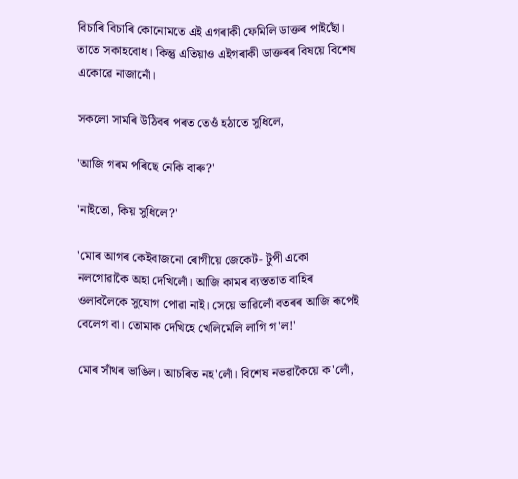বিচাৰি বিচাৰি কোনোমতে এই এগৰাকী ফেমিলি ডাক্তৰ পাইছোঁ। তাতে সকাহবোধ। কিন্তু এতিয়াও এইগৰাকী ডাক্তৰৰ বিষয়ে বিশেষ একোৱে নাজানোঁ।

সকলো সামৰি উঠিবৰ পৰত তেওঁ হঠাতে সুধিলে,

'আজি গৰম পৰিছে নেকি বাৰু?'

'নাইতো, কিয় সুধিলে?'

'মোৰ আগৰ কেইবাজনো ৰোগীয়ে জেকেট- টুপী একো নলগোৱাকৈ অহা দেখিলোঁ। আজি কামৰ ব্যস্ততাত বাহিৰ ওলাবলৈকে সুযোগ পোৱা নাই। সেয়ে ভাৱিলোঁ বতৰৰ আজি ৰূপেই বেলেগ বা। তোমাক দেখিহে খেলিমেলি লাগি গ'ল!'

মোৰ সাঁথৰ ভাঙিল। আচৰিত নহ'লোঁ। বিশেষ নভৱাকৈয়ে ক'লোঁ,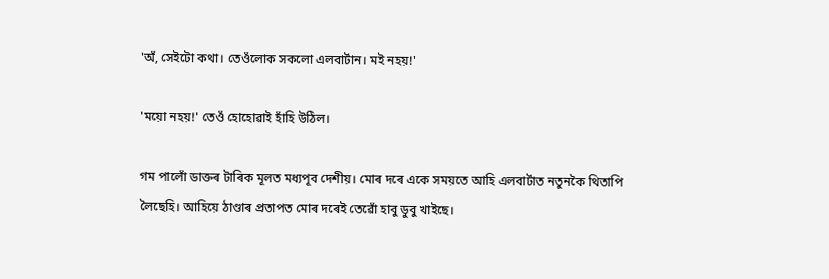'অঁ, সেইটো কথা। তেওঁলোক সকলো এলবাৰ্টান। মই নহয়!'

'ময়ো নহয়!' তেওঁ হোহোৱাই হাঁহি উঠিল।

গম পালোঁ ডাক্তৰ টাৰিক মূলত মধ্যপূব দেশীয়। মোৰ দৰে একে সময়তে আহি এলবাৰ্টাত নতুনকৈ থিতাপি লৈছেহি। আহিয়ে ঠাণ্ডাৰ প্ৰতাপত মোৰ দৰেই তেৱোঁ হাবু ডুবু খাইছে।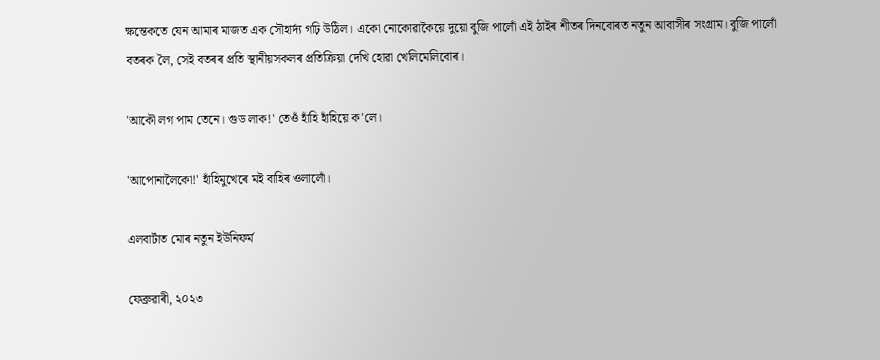ক্ষন্তেকতে যেন আমাৰ মাজত এক সৌহাৰ্দ্য গঢ়ি উঠিল। একো নোকোৱাকৈয়ে দুয়ো বুজি পালোঁ এই ঠাইৰ শীতৰ দিনবোৰত নতুন আবাসীৰ সংগ্ৰাম। বুজি পালোঁ বতৰক লৈ, সেই বতৰৰ প্ৰতি স্থানীয়সকলৰ প্ৰতিক্ৰিয়া দেখি হোৱা খেলিমেলিবোৰ।

'আকৌ লগ পাম তেনে। গুড লাক!' তেওঁ হাঁহি হাঁহিয়ে ক'লে।

'আপোনালৈকো!' হাঁহিমুখেৰে মই বাহিৰ ওলালোঁ।

এলবাৰ্টাত মোৰ নতুন ইউনিফৰ্ম

ফেব্ৰুৱাৰী, ২০২৩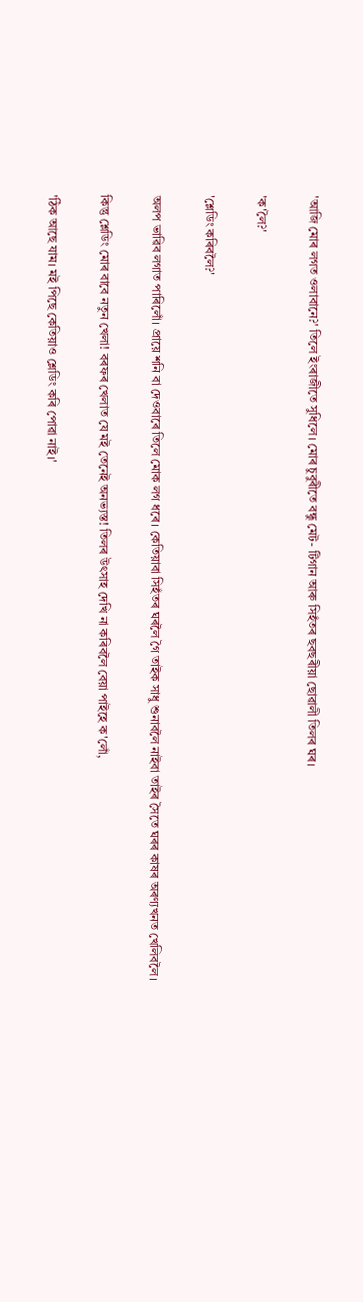'আজি মোৰ লগত ওলাবানে?' তিলে ইংৰাজীতে সুধিলে। মোৰ চুবুৰীতে বন্ধু মেট- টিগান আৰু সিহঁতৰ ছবছৰীয়া ছোৱালী তিলৰ ঘৰ।

'ক'লৈ?'

'শ্লেডিং কৰিবলৈ?'

অলপ ভাৱিব লগাত পাৰিলোঁ। প্ৰায়ে শনি বা দেওবাৰে তিলে মোক লগ ধৰে। কেতিয়াবা সিহঁতৰ ঘৰলৈ গৈ তাইক সাধু শুনাবলৈ নাইবা তাইৰ সৈতে ঘৰৰ কাষৰ অৰণ্যখনত খেলিবলৈ।

কিন্তু শ্লেডিং মোৰ বাবে নতুন খেলা! বৰফৰ খেলাত যে মই তেনেই অনভ্যস্ত! তিলৰ উৎসাহ দেখি না কৰিবলৈ বেয়া পাইহে ক'লোঁ,

'ঠিক আছে যাম। মই পিছে কেতিয়াও শ্লেডিং কৰি পোৱা নাই।'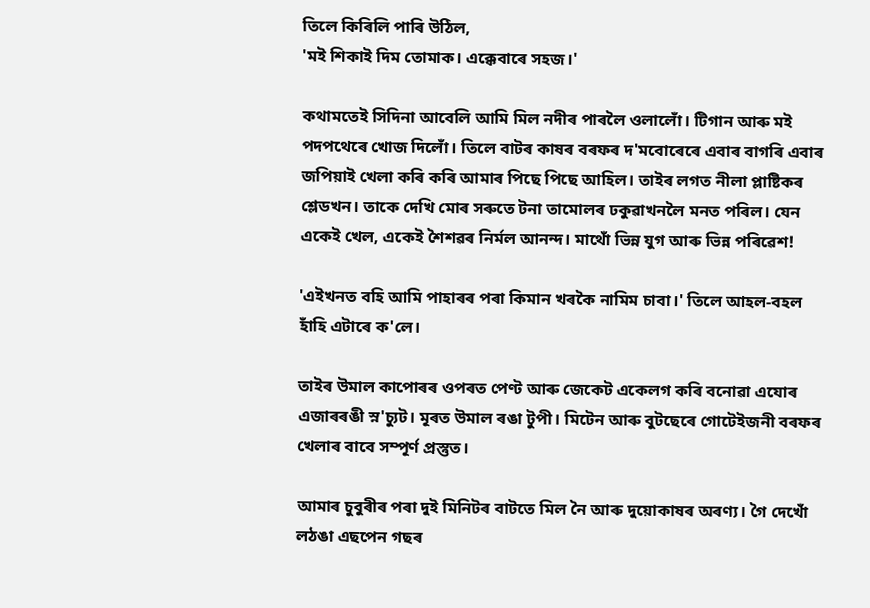তিলে কিৰিলি পাৰি উঠিল,
'মই শিকাই দিম তোমাক। এক্কেবাৰে সহজ।'

কথামতেই সিদিনা আবেলি আমি মিল নদীৰ পাৰলৈ ওলালোঁ। টিগান আৰু মই পদপথেৰে খোজ দিলোঁ। তিলে বাটৰ কাষৰ বৰফৰ দ'মবোৰেৰে এবাৰ বাগৰি এবাৰ জপিয়াই খেলা কৰি কৰি আমাৰ পিছে পিছে আহিল। তাইৰ লগত নীলা প্লাষ্টিকৰ শ্লেডখন। তাকে দেখি মোৰ সৰুতে টনা তামোলৰ ঢকুৱাখনলৈ মনত পৰিল। যেন একেই খেল, একেই শৈশৱৰ নিৰ্মল আনন্দ। মাথোঁ ভিন্ন যুগ আৰু ভিন্ন পৰিৱেশ!

'এইখনত বহি আমি পাহাৰৰ পৰা কিমান খৰকৈ নামিম চাবা।' তিলে আহল-বহল হাঁহি এটাৰে ক'লে।

তাইৰ উমাল কাপোৰৰ ওপৰত পেণ্ট আৰু জেকেট একেলগ কৰি বনোৱা এযোৰ এজাৰৰঙী স্ন'চ্যুট। মূৰত উমাল ৰঙা টুপী। মিটেন আৰু বুটছেৰে গোটেইজনী বৰফৰ খেলাৰ বাবে সম্পূৰ্ণ প্ৰস্তুত।

আমাৰ চুবুৰীৰ পৰা দুই মিনিটৰ বাটতে মিল নৈ আৰু দুয়োকাষৰ অৰণ্য। গৈ দেখোঁ লঠঙা এছপেন গছৰ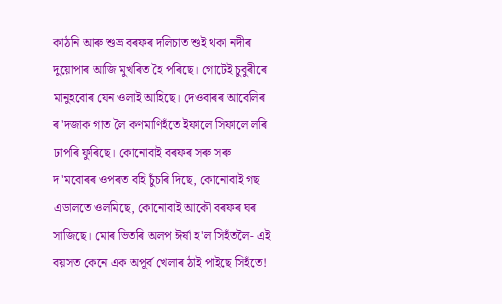কাঠনি আৰু শুভ্ৰ বৰফৰ দলিচাত শুই থকা নদীৰ দুয়োপাৰ আজি মুখৰিত হৈ পৰিছে। গোটেই চুবুৰীৰে মানুহবোৰ যেন ওলাই আহিছে। দেওবাৰৰ আবেলিৰ ৰ'দজাক গাত লৈ কণমাণিহঁতে ইফালে সিফালে লৰি ঢাপৰি ফুৰিছে। কোনোবাই বৰফৰ সৰু সৰু দ'মবোৰৰ ওপৰত বহি চুঁচৰি দিছে, কোনোবাই গছ এডালতে ওলমিছে, কোনোবাই আকৌ বৰফৰ ঘৰ সাজিছে। মোৰ ভিতৰি অলপ ঈৰ্ষা হ'ল সিহঁতলৈ- এই বয়সত কেনে এক অপূৰ্ব খেলাৰ ঠাই পাইছে সিহঁতে!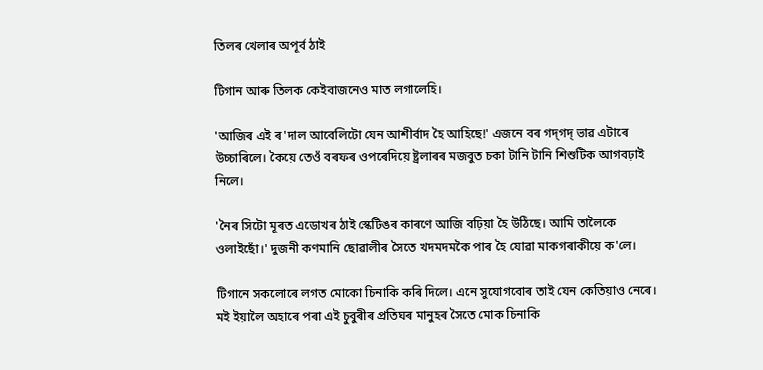তিলৰ খেলাৰ অপূৰ্ব ঠাই

টিগান আৰু তিলক কেইবাজনেও মাত লগালেহি।

'আজিৰ এই ৰ'দাল আবেলিটো যেন আশীৰ্বাদ হৈ আহিছে!' এজনে বৰ গদ্‌গদ্‌ ভাৱ এটাৰে উচ্চাৰিলে। কৈয়ে তেওঁ বৰফৰ ওপৰেদিয়ে ষ্ট্ৰলাৰৰ মজবুত চকা টানি টানি শিশুটিক আগবঢ়াই নিলে।

'নৈৰ সিটো মূৰত এডোখৰ ঠাই স্কেটিঙৰ কাৰণে আজি বঢ়িয়া হৈ উঠিছে। আমি তালৈকে ওলাইছোঁ।' দুজনী কণমানি ছোৱালীৰ সৈতে খদমদমকৈ পাৰ হৈ যোৱা মাকগৰাকীয়ে ক'লে।

টিগানে সকলোৰে লগত মোকো চিনাকি কৰি দিলে। এনে সুযোগবোৰ তাই যেন কেতিয়াও নেৰে। মই ইয়ালৈ অহাৰে পৰা এই চুবুৰীৰ প্ৰতিঘৰ মানুহৰ সৈতে মোক চিনাকি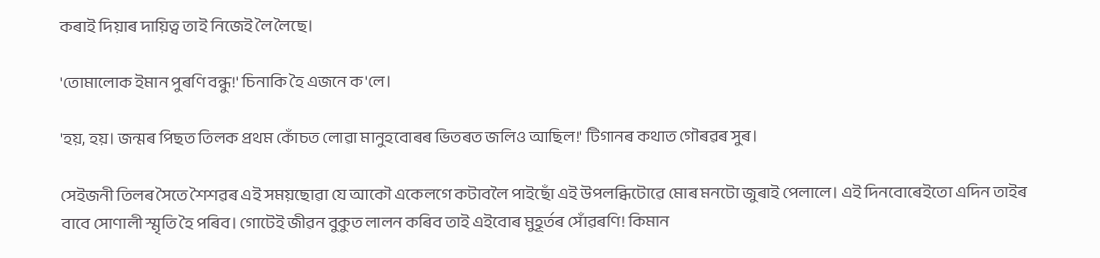কৰাই দিয়াৰ দায়িত্ব তাই নিজেই লৈ লৈছে।

'তোমালোক ইমান পুৰণি বন্ধু!' চিনাকি হৈ এজনে ক'লে।

'হয়, হয়। জন্মৰ পিছত তিলক প্ৰথম কোঁচত লোৱা মানুহবোৰৰ ভিতৰত জলিও আছিল!' টিগানৰ কথাত গৌৰৱৰ সুৰ।

সেইজনী তিলৰ সৈতে শৈশৱৰ এই সময়ছোৱা যে আকৌ একেলগে কটাবলৈ পাইছোঁ এই উপলব্ধিটোৱে মোৰ মনটো জুৰাই পেলালে। এই দিনবোৰেইতো এদিন তাইৰ বাবে সোণালী স্মৃতি হৈ পৰিব। গোটেই জীৱন বুকুত লালন কৰিব তাই এইবোৰ মুহূৰ্তৰ সোঁৱৰণি! কিমান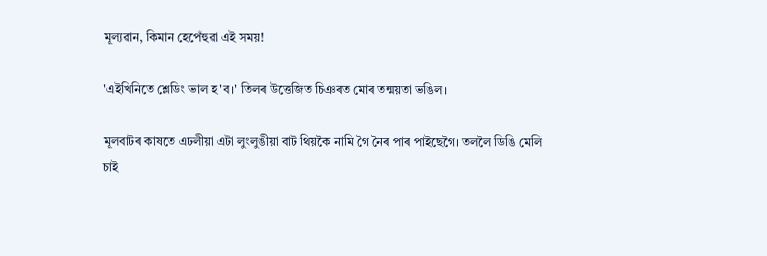মূল্যৱান, কিমান হেপেঁহুৱা এই সময়!

'এইখিনিতে শ্লেডিং ভাল হ'ব।' তিলৰ উত্তেজিত চিঞৰত মোৰ তন্ময়তা ভঙিল।

মূলবাটৰ কাষতে এঢলীয়া এটা লুংলুঙীয়া বাট থিয়কৈ নামি গৈ নৈৰ পাৰ পাইছেগৈ। তললৈ ডিঙি মেলি চাই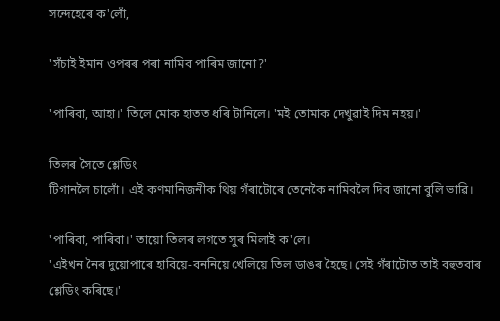সন্দেহেৰে ক'লোঁ,

'সঁচাই ইমান ওপৰৰ পৰা নামিব পাৰিম জানো?'

'পাৰিবা, আহা।' তিলে মোক হাতত ধৰি টানিলে। 'মই তোমাক দেখুৱাই দিম নহয়।'

তিলৰ সৈতে শ্লেডিং
টিগানলৈ চালোঁ। এই কণমানিজনীক থিয় গঁৰাটোৰে তেনেকৈ নামিবলৈ দিব জানো বুলি ভাৱি।

'পাৰিবা, পাৰিবা।' তায়ো তিলৰ লগতে সুৰ মিলাই ক'লে।
'এইখন নৈৰ দুয়োপাৰে হাবিয়ে-বননিয়ে খেলিয়ে তিল ডাঙৰ হৈছে। সেই গঁৰাটোত তাই বহুতবাৰ শ্লেডিং কৰিছে।'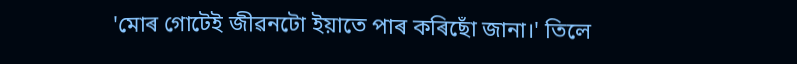'মোৰ গোটেই জীৱনটো ইয়াতে পাৰ কৰিছোঁ জানা।' তিলে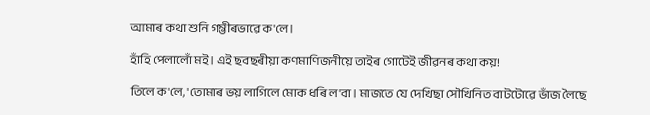আমাৰ কথা শুনি গম্ভীৰভাৱে ক'লে।

হাঁহি পেলালোঁ মই। এই ছবছৰীয়া কণমাণিজনীয়ে তাইৰ গোটেই জীৱনৰ কথা কয়!

তিলে ক'লে, 'তোমাৰ ভয় লাগিলে মোক ধৰি ল'বা। মাজতে যে দেখিছা সৌখিনিত বাটটোৱে ভাঁজ লৈছে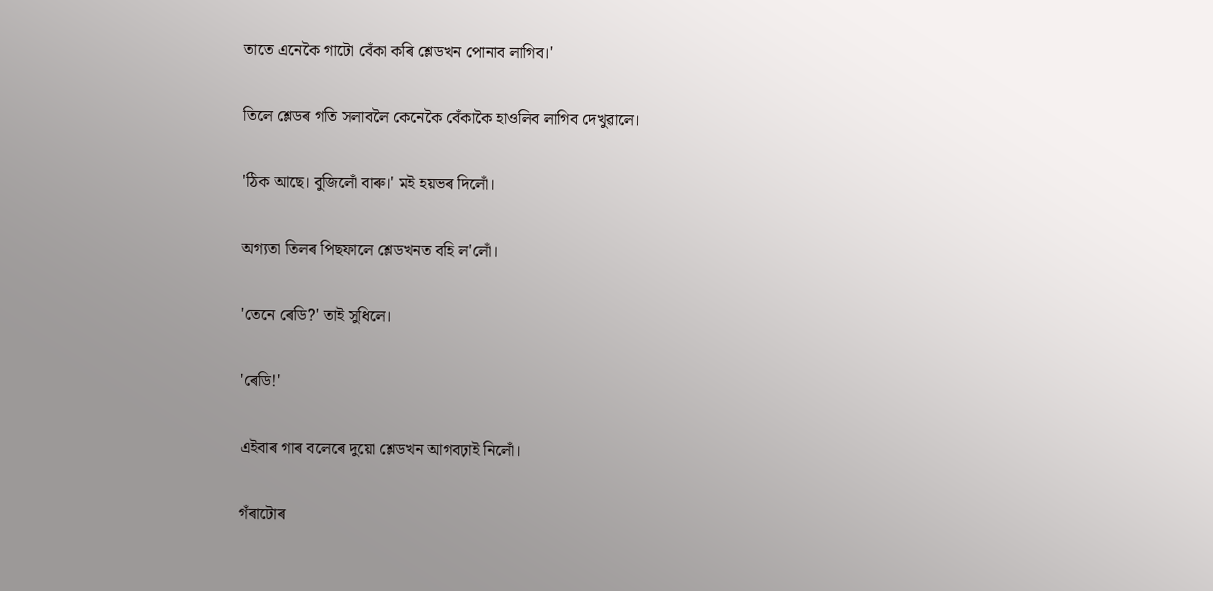তাতে এনেকৈ গাটো বেঁকা কৰি শ্লেডখন পোনাব লাগিব।'

তিলে শ্লেডৰ গতি সলাবলৈ কেনেকৈ বেঁকাকৈ হাওলিব লাগিব দেখুৱালে।

'ঠিক আছে। বুজিলোঁ বাৰু।' মই হয়ভৰ দিলোঁ।

অগ্যতা তিলৰ পিছফালে শ্লেডখনত বহি ল'লোঁ।

'তেনে ৰেডি?' তাই সুধিলে।

'ৰেডি!'

এইবাৰ গাৰ বলেৰে দুয়ো শ্লেডখন আগবঢ়াই নিলোঁ।

গঁৰাটোৰ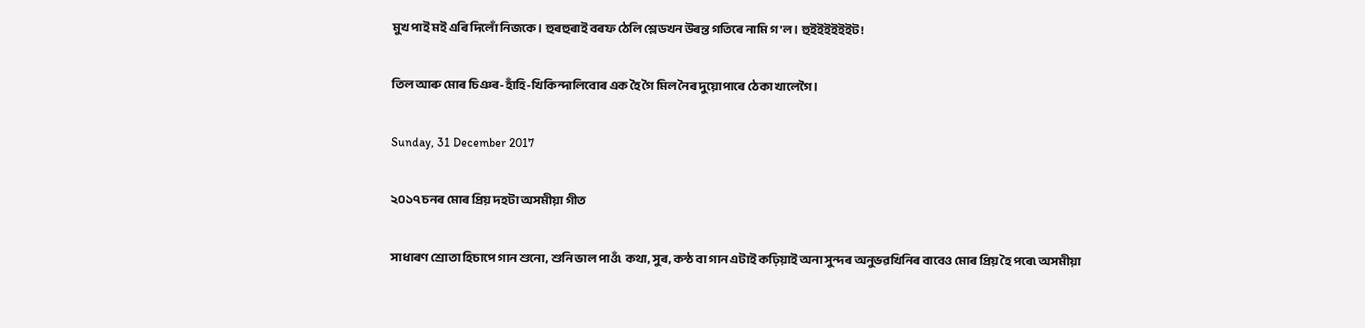মুখ পাই মই এৰি দিলোঁ নিজকে। হুৰহুৰাই বৰফ ঠেলি শ্লেডখন উৰন্ত গতিৰে নামি গ'ল। হুইইইইইইট!

তিল আৰু মোৰ চিঞৰ-হাঁহি-খিকিন্দালিবোৰ এক হৈ গৈ মিল নৈৰ দুয়োপাৰে ঠেকা খালেগৈ।

Sunday, 31 December 2017

২০১৭ চনৰ মোৰ প্ৰিয় দহটা অসমীয়া গীত

সাধাৰণ শ্ৰোতা হিচাপে গান শুনো, শুনি ভাল পাওঁ৷  কথা, সুৰ, কন্ঠ বা গান এটাই কঢ়িয়াই অনা সুন্দৰ অনুভৱখিনিৰ বাবেও মোৰ প্ৰিয় হৈ পৰে৷ অসমীয়া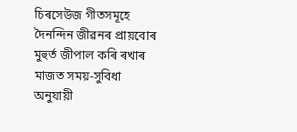চিৰসেউজ গীতসমূহে দৈনন্দিন জীৱনৰ প্ৰায়বোৰ মুহুৰ্ত জীপাল কৰি ৰখাৰ মাজত সময়-সুবিধা অনুযায়ী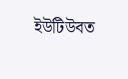ইউটিউবত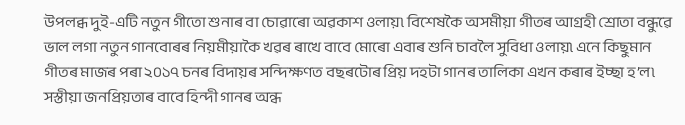উপলব্ধ দুই-এটি নতুন গীতো শুনাৰ বা চোৱাৰো অৱকাশ ওলায়৷ বিশেষকৈ অসমীয়া গীতৰ আগ্ৰহী শ্ৰোতা বন্ধুৱে ভাল লগা নতুন গানবোৰৰ নিয়মীয়াকৈ খৱৰ ৰাখে বাবে মোৰো এবাৰ শুনি চাবলৈ সুবিধা ওলায়৷ এনে কিছুমান গীতৰ মাজৰ পৰা ২০১৭ চনৰ বিদায়ৰ সন্দিক্ষণত বছৰটোৰ প্ৰিয় দহটা গানৰ তালিকা এখন কৰাৰ ইচ্ছা হ’ল৷ সস্তীয়া জনপ্ৰিয়তাৰ বাবে হিন্দী গানৰ অন্ধ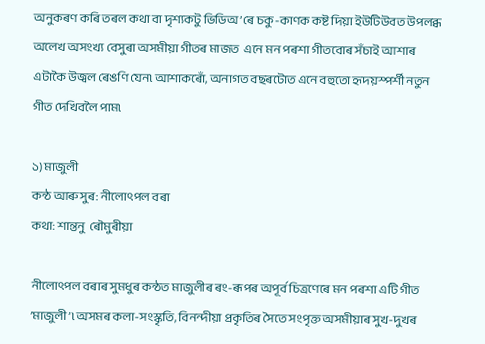অনুকৰণ কৰি তৰল কথা বা দৃশ্যকটু ভিডিঅ’ৰে চকু-কাণক কষ্ট দিয়া ইউটিউবত উপলব্ধ অলেখ অসংখ্য বেসুৰা অসমীয়া গীতৰ মাজত  এনে মন পৰশা গীতবোৰ সঁচাই আশাৰ এটাকৈ উজ্বল ৰেঙণি যেন৷ আশাকৰোঁ, অনাগত বছৰটোত এনে বহুতো হৃদয়স্পৰ্শী নতুন গীত দেখিবলৈ পাম৷

১) মাজুলী
কন্ঠ আৰু সুৰ: নীলোৎপল বৰা
কথা: শান্তনু  ৰৌমুৰীয়া

নীলোৎপল বৰাৰ সুমধুৰ কন্ঠত মাজুলীৰ ৰং-ৰূপৰ অপূৰ্ব চিত্ৰণেৰে মন পৰশা এটি গীত ’মাজুলী’৷ অসমৰ কলা-সংস্কৃতি, বিনন্দীয়া প্ৰকৃতিৰ সৈতে সংপৃক্ত অসমীয়াৰ সুখ-দুখৰ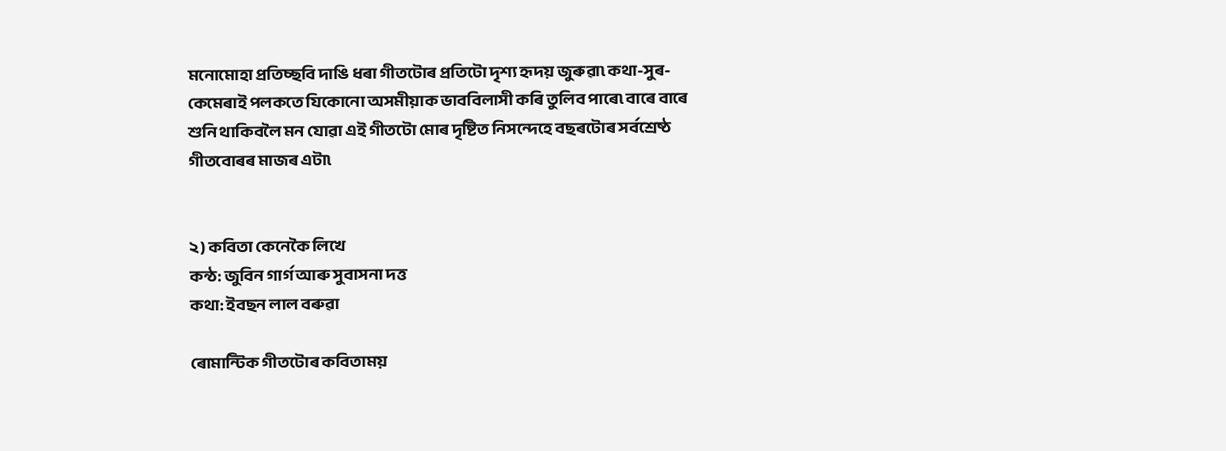মনোমোহা প্ৰতিচ্ছবি দাঙি ধৰা গীতটোৰ প্ৰতিটো দৃশ্য হৃদয় জুৰুৱা৷ কথা-সুৰ-কেমেৰাই পলকতে যিকোনো অসমীয়াক ভাববিলাসী কৰি তুলিব পাৰে৷ বাৰে বাৰে শুনি থাকিবলৈ মন যোৱা এই গীতটো মোৰ দৃষ্টিত নিসন্দেহে বছৰটোৰ সৰ্বশ্ৰেষ্ঠ গীতবোৰৰ মাজৰ এটা৷


২) কবিতা কেনেকৈ লিখে
কন্ঠ: জুবিন গাৰ্গ আৰু সুবাসনা দত্ত
কথা: ইবছন লাল বৰুৱা

ৰোমান্টিক গীতটোৰ কবিতাময়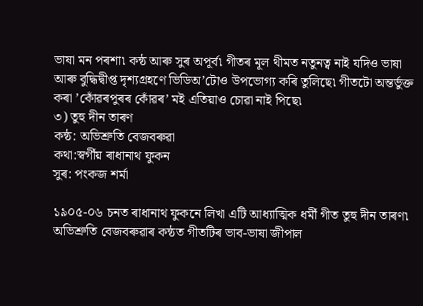ভাষা মন পৰশা৷ কন্ঠ আৰু সুৰ অপূৰ্ব৷ গীতৰ মূল থীমত নতুনত্ব নাই যদিও ভাষা আৰু বুদ্ধিদ্বীপ্ত দৃশ্যগ্ৰহণে ভিডিঅ’টোও উপভোগ্য কৰি তুলিছে৷ গীতটো অন্তৰ্ভুক্ত কৰা ’কোঁৱৰপুৰৰ কোঁৱৰ’ মই এতিয়াও চোৱা নাই পিছে৷
৩) তুহু দীন তাৰণ
কন্ঠ: অভিশ্ৰুতি বেজবৰুৱা
কথা:স্বৰ্গীয় ৰাধানাথ ফুকন
সুৰ: পংকজ শৰ্মা

১৯০৫-০৬ চনত ৰাধানাথ ফুকনে লিখা এটি আধ্যাত্মিক ধৰ্মী গীত তুহু দীন তাৰণ৷ অভিশ্ৰুতি বেজবৰুৱাৰ কন্ঠত গীতটিৰ ভাব-ভাষা জীপাল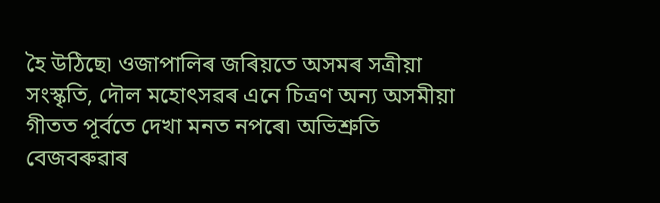হৈ উঠিছে৷ ওজাপালিৰ জৰিয়তে অসমৰ সত্ৰীয়া সংস্কৃতি, দৌল মহোৎসৱৰ এনে চিত্ৰণ অন্য অসমীয়া গীতত পূৰ্বতে দেখা মনত নপৰে৷ অভিশ্ৰুতি বেজবৰুৱাৰ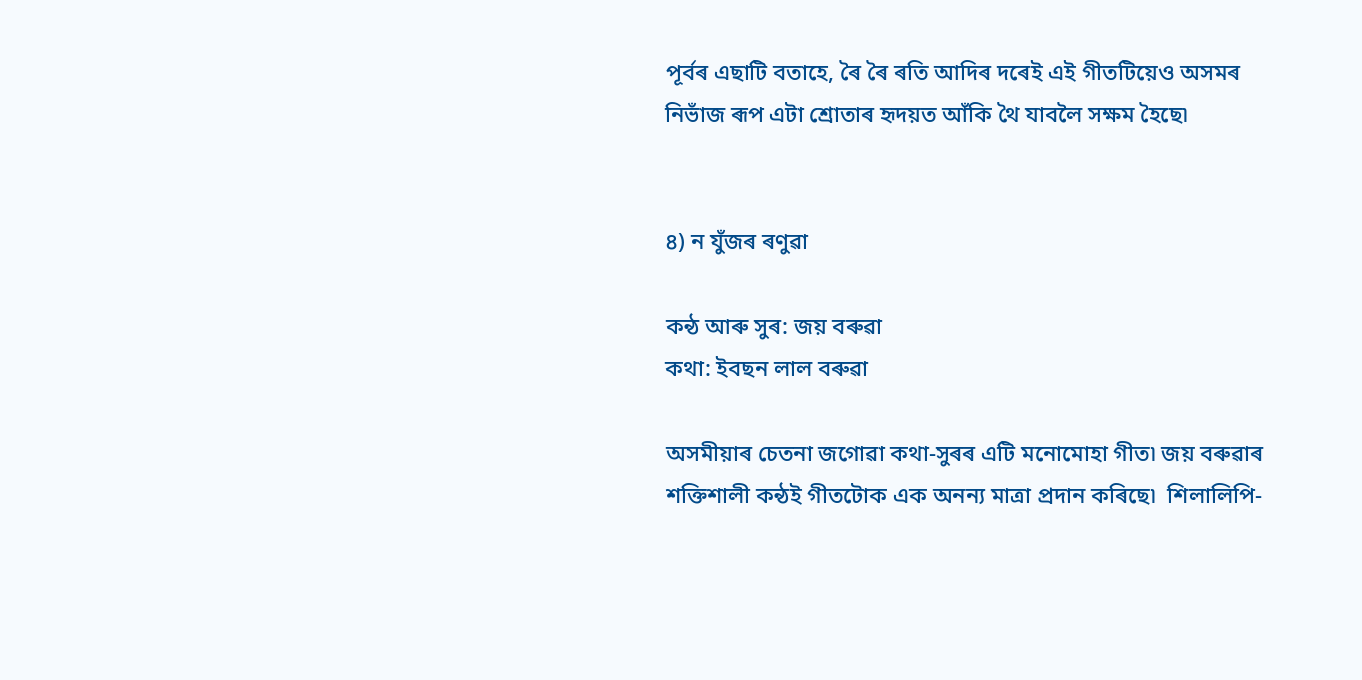পূৰ্বৰ এছাটি বতাহে, ৰৈ ৰৈ ৰতি আদিৰ দৰেই এই গীতটিয়েও অসমৰ নিভাঁজ ৰূপ এটা শ্ৰোতাৰ হৃদয়ত আঁকি থৈ যাবলৈ সক্ষম হৈছে৷


৪) ন যুঁজৰ ৰণুৱা

কন্ঠ আৰু সুৰ: জয় বৰুৱা
কথা: ইবছন লাল বৰুৱা

অসমীয়াৰ চেতনা জগোৱা কথা-সুৰৰ এটি মনোমোহা গীত৷ জয় বৰুৱাৰ শক্তিশালী কন্ঠই গীতটোক এক অনন্য মাত্ৰা প্ৰদান কৰিছে৷  শিলালিপি-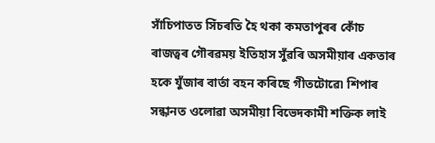সাঁচিপাতত সিঁচৰতি হৈ থকা কমতাপুৰৰ কোঁচ ৰাজত্বৰ গৌৰৱময় ইতিহাস সুঁৱৰি অসমীয়াৰ একতাৰ হকে যুঁজাৰ বাৰ্তা বহন কৰিছে গীতটোৱে৷ শিপাৰ সন্ধানত ওলোৱা অসমীয়া বিভেদকামী শক্তিক লাই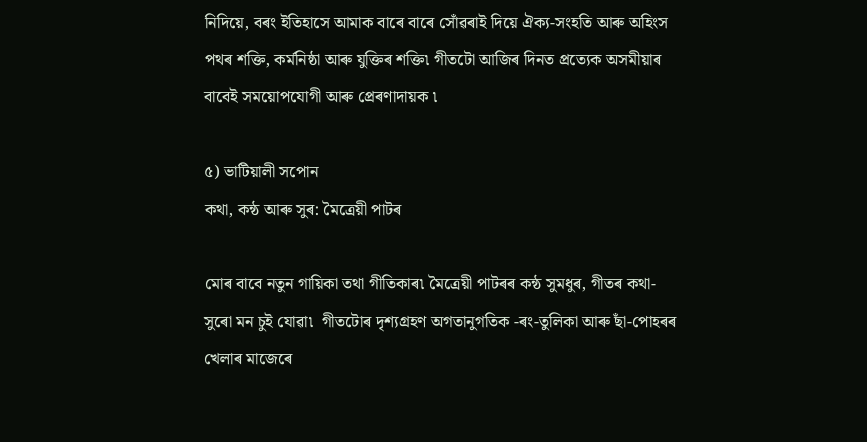নিদিয়ে, বৰং ইতিহাসে আমাক বাৰে বাৰে সোঁৱৰাই দিয়ে ঐক্য-সংহতি আৰু অহিংস পথৰ শক্তি, কৰ্মনিষ্ঠা আৰু যুক্তিৰ শক্তি৷ গীতটো আজিৰ দিনত প্ৰত্যেক অসমীয়াৰ বাবেই সময়োপযোগী আৰু প্ৰেৰণাদায়ক ৷

৫) ভাটিয়ালী সপোন
কথা, কন্ঠ আৰু সুৰ: মৈত্ৰেয়ী পাটৰ

মোৰ বাবে নতুন গায়িকা তথা গীতিকাৰ৷ মৈত্ৰেয়ী পাটৰৰ কন্ঠ সুমধুৰ, গীতৰ কথা-সুৰো মন চুই যোৱা৷  গীতটোৰ দৃশ্যগ্ৰহণ অগতানুগতিক -ৰং-তুলিকা আৰু ছাঁ-পোহৰৰ খেলাৰ মাজেৰে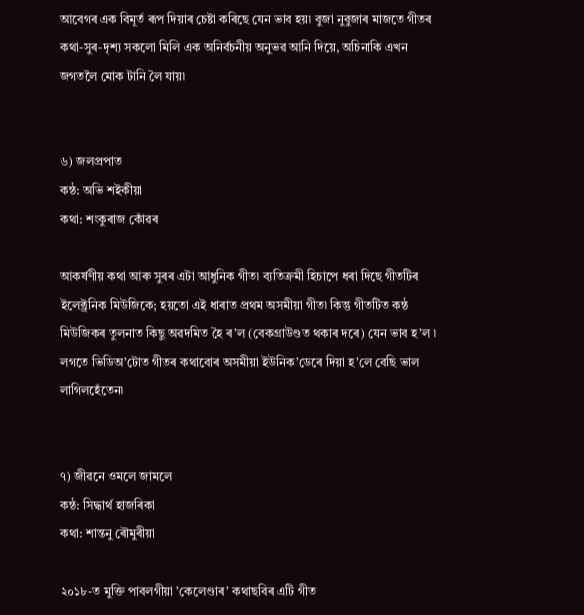আবেগৰ এক বিমূৰ্ত ৰূপ দিয়াৰ চেষ্টা কৰিছে যেন ভাব হয়৷ বুজা নুবুজাৰ মাজতে গীতৰ কথা-সুৰ-দৃশ্য সকলো মিলি এক অনিৰ্বচনীয় অনুভৱ আনি দিয়ে, অচিনাকি এখন জগতলৈ মোক টানি লৈ যায়৷


৬) জলপ্ৰপাত
কন্ঠ: অভি শইকীয়া
কথা: শংকুৰাজ কোঁৱৰ

আকৰ্ষণীয় কথা আৰু সুৰৰ এটা আধুনিক গীত৷ ব্যতিক্ৰমী হিচাপে ধৰা দিছে গীতটিৰ ইলেক্ট্ৰনিক মিউজিকে; হয়তো এই ধাৰাত প্ৰথম অসমীয়া গীত৷ কিন্তু গীতটিত কন্ঠ মিউজিকৰ তুলনাত কিছু অৱদমিত হৈ ৰ’ল (বেকগ্ৰাউণ্ডত থকাৰ দৰে) যেন ভাব হ’ল ৷ লগতে ভিডিঅ’টোত গীতৰ কথাবোৰ অসমীয়া ইউনিক’ডেৰে দিয়া হ’লে বেছি ভাল লাগিলহেঁতেন৷


৭) জীৱনে ওমলে জামলে
কন্ঠ: সিদ্ধাৰ্থ হাজৰিকা
কথা: শান্তনু ৰৌমুৰীয়া

২০১৮-ত মুক্তি পাবলগীয়া ’কেলেণ্ডাৰ’ কথাছবিৰ এটি গীত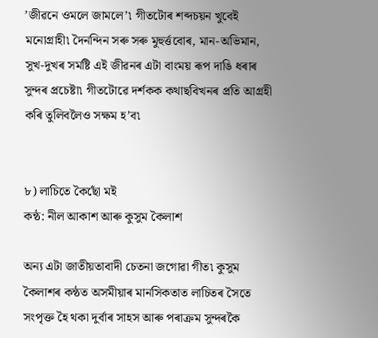’জীৱনে ওমলে জামলে’৷ গীতটোৰ শব্দচয়ন খুবেই মনোগ্ৰাহী৷ দৈনন্দিন সৰু সৰু মুহুৰ্ত্তবোৰ, মান-অভিমান, সুখ-দুখৰ সমষ্টি এই জীৱনৰ এটা বাংময় ৰূপ দাঙি ধৰাৰ সুন্দৰ প্ৰচেষ্টা৷ গীতটোৱে দৰ্শকক কথাছবিখনৰ প্ৰতি আগ্ৰহী কৰি তুলিবলৈও সক্ষম হ’ব৷


৮) লাচিতে কৈছোঁ মই
কন্ঠ: নীল আকাশ আৰু কুসুম কৈলাশ

অন্য এটা জাতীয়তাবাদী চেতনা জগোৱা গীত৷ কুসুম কৈলাশৰ কন্ঠত অসমীয়াৰ মানসিকতাত লাচিতৰ সৈতে সংপৃক্ত হৈ থকা দুৰ্বাৰ সাহস আৰু পৰাক্ৰম সুন্দৰকৈ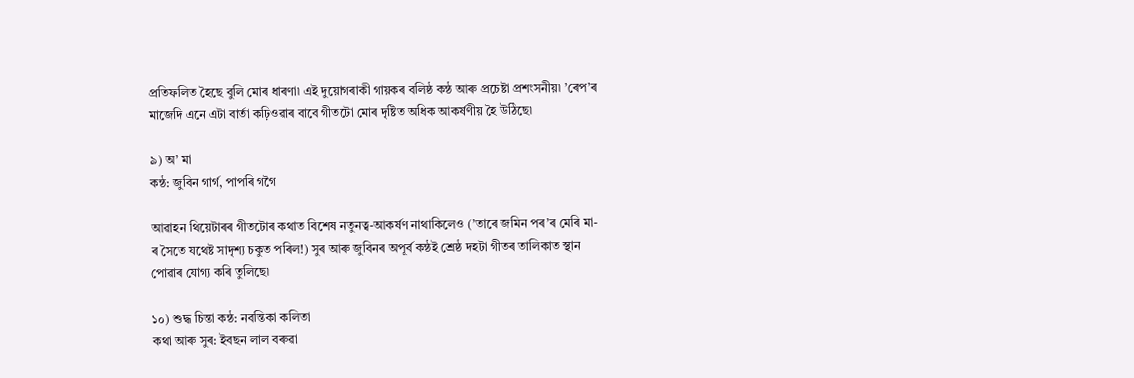প্ৰতিফলিত হৈছে বুলি মোৰ ধাৰণা৷ এই দুয়োগৰাকী গায়কৰ বলিষ্ঠ কন্ঠ আৰু প্ৰচেষ্টা প্ৰশংসনীয়৷ ’ৰেপ’ৰ মাজেদি এনে এটা বাৰ্তা কঢ়িওৱাৰ বাবে গীতটো মোৰ দৃষ্টিত অধিক আকৰ্ষণীয় হৈ উঠিছে৷

৯) অ’ মা
কন্ঠ: জুবিন গাৰ্গ, পাপৰি গগৈ

আৱাহন থিয়েটাৰৰ গীতটোৰ কথাত বিশেষ নতুনত্ব-আকৰ্ষণ নাথাকিলেও (’তাৰে জমিন পৰ’ৰ মেৰি মা-ৰ সৈতে যথেষ্ট সাদৃশ্য চকুত পৰিল!) সুৰ আৰু জুবিনৰ অপূৰ্ব কন্ঠই শ্ৰেষ্ঠ দহটা গীতৰ তালিকাত স্থান পোৱাৰ যোগ্য কৰি তুলিছে৷

১০) শুদ্ধ চিন্তা কন্ঠ: নবন্তিকা কলিতা
কথা আৰু সুৰ: ইবছন লাল বৰুৱা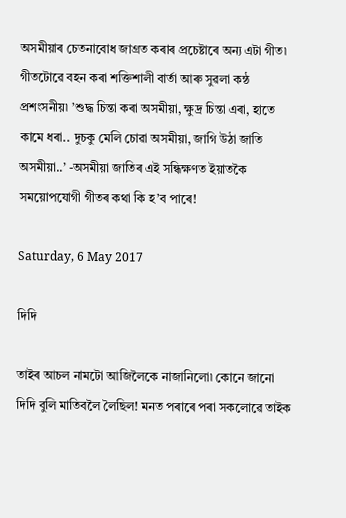অসমীয়াৰ চেতনাবোধ জাগ্ৰত কৰাৰ প্ৰচেষ্টাৰে অন্য এটা গীত৷ গীতটোৱে বহন কৰা শক্তিশালী বাৰ্তা আৰু সুৱলা কন্ঠ প্ৰশংসনীয়৷ ’শুদ্ধ চিন্তা কৰা অসমীয়া, ক্ষুদ্ৰ চিন্তা এৰা, হাতে কামে ধৰা.. দুচকু মেলি চোৱা অসমীয়া, জাগি উঠা জাতি অসমীয়া..’ -অসমীয়া জাতিৰ এই সন্ধিক্ষণত ইয়াতকৈ সময়োপযোগী গীতৰ কথা কি হ’ব পাৰে!

Saturday, 6 May 2017

দিদি

তাইৰ আচল নামটো আজিলৈকে নাজানিলো৷ কোনে জানো দিদি বুলি মাতিবলৈ লৈছিল! মনত পৰাৰে পৰা সকলোৱে তাইক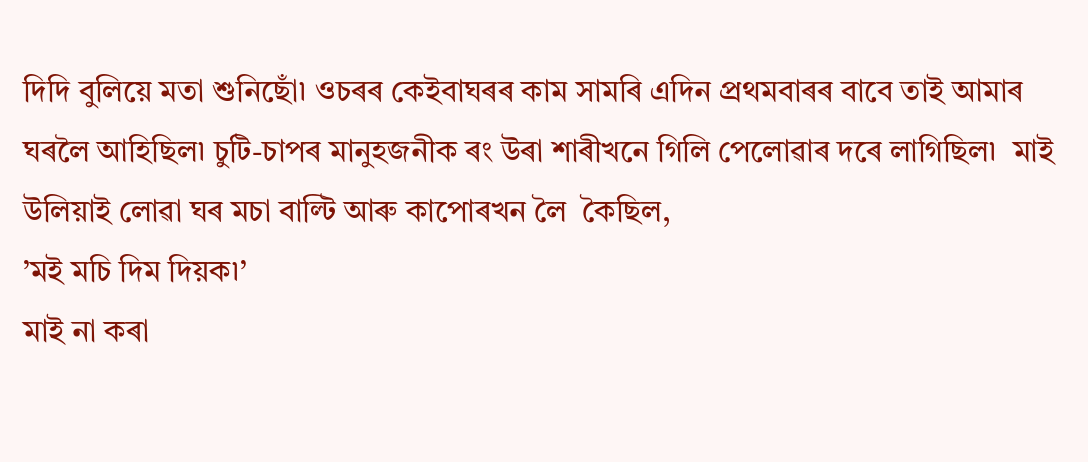দিদি বুলিয়ে মতা শুনিছোঁ৷ ওচৰৰ কেইবাঘৰৰ কাম সামৰি এদিন প্ৰথমবাৰৰ বাবে তাই আমাৰ ঘৰলৈ আহিছিল৷ চুটি-চাপৰ মানুহজনীক ৰং উৰা শাৰীখনে গিলি পেলোৱাৰ দৰে লাগিছিল৷  মাই উলিয়াই লোৱা ঘৰ মচা বাল্টি আৰু কাপোৰখন লৈ  কৈছিল,
’মই মচি দিম দিয়ক৷’
মাই না কৰা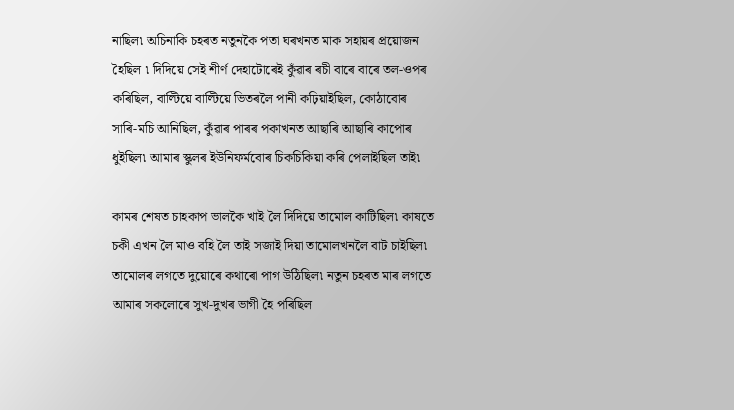নাছিল৷ অচিনাকি চহৰত নতুনকৈ পতা ঘৰখনত মাক সহায়ৰ প্ৰয়োজন হৈছিল ৷ দিদিয়ে সেই শীৰ্ণ দেহাটোৰেই কুঁৱাৰ ৰচী বাৰে বাৰে তল-ওপৰ কৰিছিল, বাল্টিয়ে বাল্টিয়ে ভিতৰলৈ পানী কঢ়িয়াইছিল, কোঠাবোৰ সাৰি-মচি আনিছিল, কুঁৱাৰ পাৰৰ পকাখনত আছাৰি আছাৰি কাপোৰ ধুইছিল৷ আমাৰ স্কুলৰ ইউনিফৰ্মবোৰ চিকচিকিয়া কৰি পেলাইছিল তাই৷

কামৰ শেষত চাহকাপ ভালকৈ খাই লৈ দিদিয়ে তামোল কাটিছিল৷ কাষতে চকী এখন লৈ মাও বহি লৈ তাই সজাই দিয়া তামোলখনলৈ বাট চাইছিল৷ তামোলৰ লগতে দুয়োৰে কথাৰো পাগ উঠিছিল৷ নতুন চহৰত মাৰ লগতে আমাৰ সকলোৰে সুখ-দুখৰ ভাগী হৈ পৰিছিল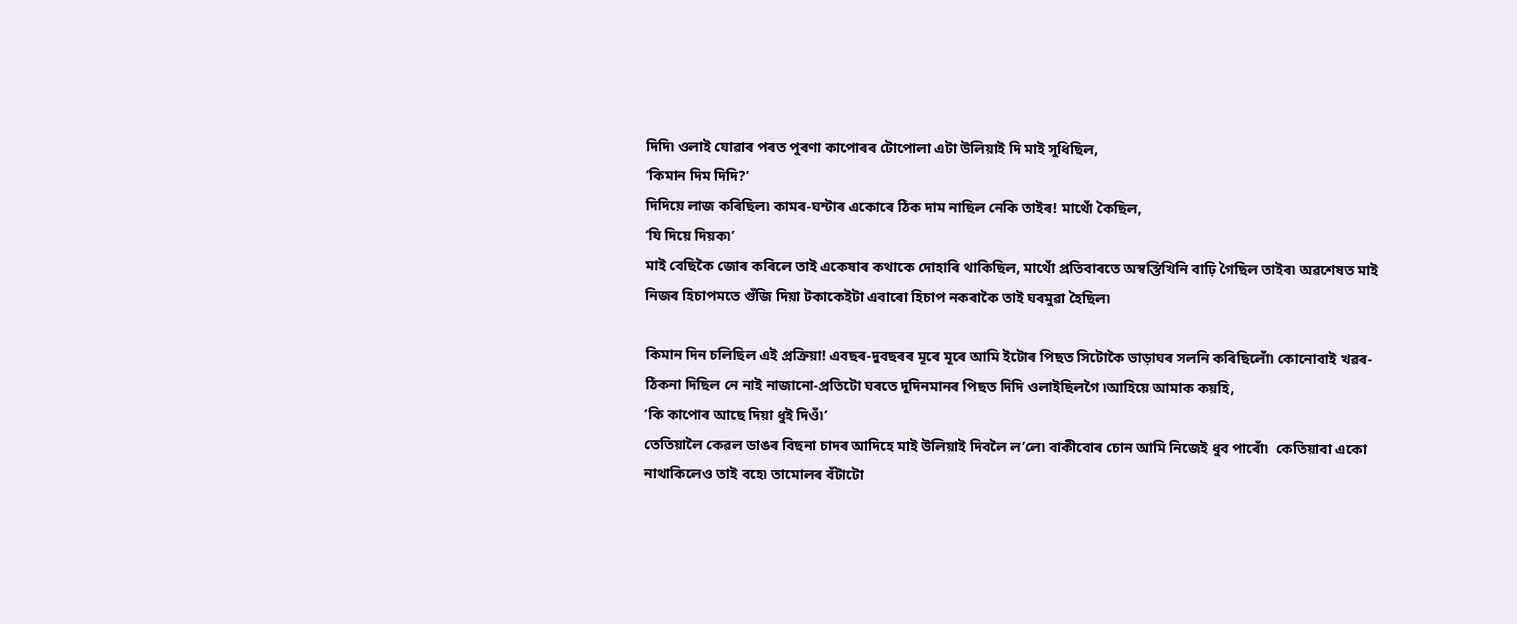দিদি৷ ওলাই যোৱাৰ পৰত পুৰণা কাপোৰৰ টোপোলা এটা উলিয়াই দি মাই সুধিছিল,
’কিমান দিম দিদি?’
দিদিয়ে লাজ কৰিছিল৷ কামৰ-ঘন্টাৰ একোৰে ঠিক দাম নাছিল নেকি তাইৰ! মাথোঁ কৈছিল,
’যি দিয়ে দিয়ক৷’
মাই বেছিকৈ জোৰ কৰিলে তাই একেষাৰ কথাকে দোহাৰি থাকিছিল, মাথোঁ প্ৰতিবাৰতে অস্বস্তিখিনি বাঢ়ি গৈছিল তাইৰ৷ অৱশেষত মাই নিজৰ হিচাপমতে গুঁজি দিয়া টকাকেইটা এবাৰো হিচাপ নকৰাকৈ তাই ঘৰমুৱা হৈছিল৷

কিমান দিন চলিছিল এই প্ৰক্ৰিয়া! এবছৰ-দুবছৰৰ মূৰে মূৰে আমি ইটোৰ পিছত সিটোকৈ ভাড়াঘৰ সলনি কৰিছিলোঁ৷ কোনোবাই খৱৰ-ঠিকনা দিছিল নে নাই নাজানো-প্ৰতিটো ঘৰতে দুদিনমানৰ পিছত দিদি ওলাইছিলগৈ ৷আহিয়ে আমাক কয়হি,
’কি কাপোৰ আছে দিয়া ধুই দিওঁ৷’
তেতিয়ালৈ কেৱল ডাঙৰ বিছনা চাদৰ আদিহে মাই উলিয়াই দিবলৈ ল’লে৷ বাকীবোৰ চোন আমি নিজেই ধুব পাৰোঁ৷  কেতিয়াবা একো নাথাকিলেও তাই বহে৷ তামোলৰ বঁটাটো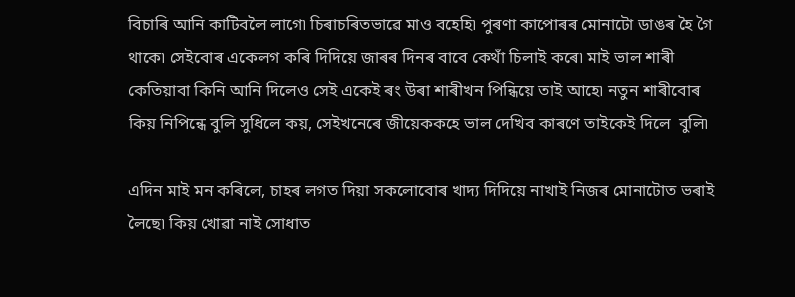বিচাৰি আনি কাটিবলৈ লাগে৷ চিৰাচৰিতভাৱে মাও বহেহি৷ পুৰণা কাপোৰৰ মোনাটো ডাঙৰ হৈ গৈ থাকে৷ সেইবোৰ একেলগ কৰি দিদিয়ে জাৰৰ দিনৰ বাবে কেথাঁ চিলাই কৰে৷ মাই ভাল শাৰী কেতিয়াবা কিনি আনি দিলেও সেই একেই ৰং উৰা শাৰীখন পিন্ধিয়ে তাই আহে৷ নতুন শাৰীবোৰ কিয় নিপিন্ধে বুলি সুধিলে কয়, সেইখনেৰে জীয়েককহে ভাল দেখিব কাৰণে তাইকেই দিলে  বুলি৷

এদিন মাই মন কৰিলে, চাহৰ লগত দিয়া সকলোবোৰ খাদ্য দিদিয়ে নাখাই নিজৰ মোনাটোত ভৰাই লৈছে৷ কিয় খোৱা নাই সোধাত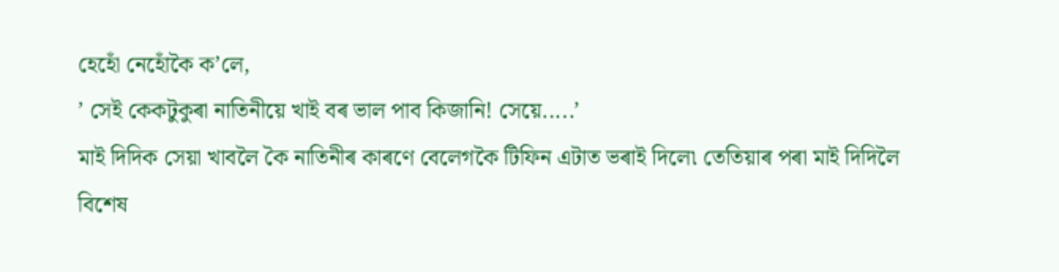হেহোঁ নেহোঁকৈ ক’লে,
’ সেই কেকটুকুৰা নাতিনীয়ে খাই বৰ ভাল পাব কিজানি! সেয়ে.....’
মাই দিদিক সেয়া খাবলৈ কৈ নাতিনীৰ কাৰণে বেলেগকৈ টিফিন এটাত ভৰাই দিলে৷ তেতিয়াৰ পৰা মাই দিদিলৈ বিশেষ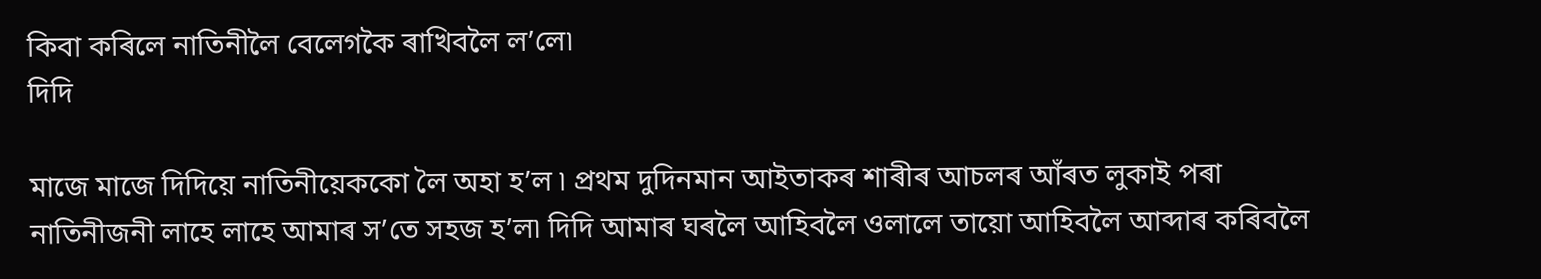কিবা কৰিলে নাতিনীলৈ বেলেগকৈ ৰাখিবলৈ ল’লে৷
দিদি

মাজে মাজে দিদিয়ে নাতিনীয়েককো লৈ অহা হ’ল ৷ প্ৰথম দুদিনমান আইতাকৰ শাৰীৰ আচলৰ আঁৰত লুকাই পৰা নাতিনীজনী লাহে লাহে আমাৰ স’তে সহজ হ’ল৷ দিদি আমাৰ ঘৰলৈ আহিবলৈ ওলালে তায়ো আহিবলৈ আব্দাৰ কৰিবলৈ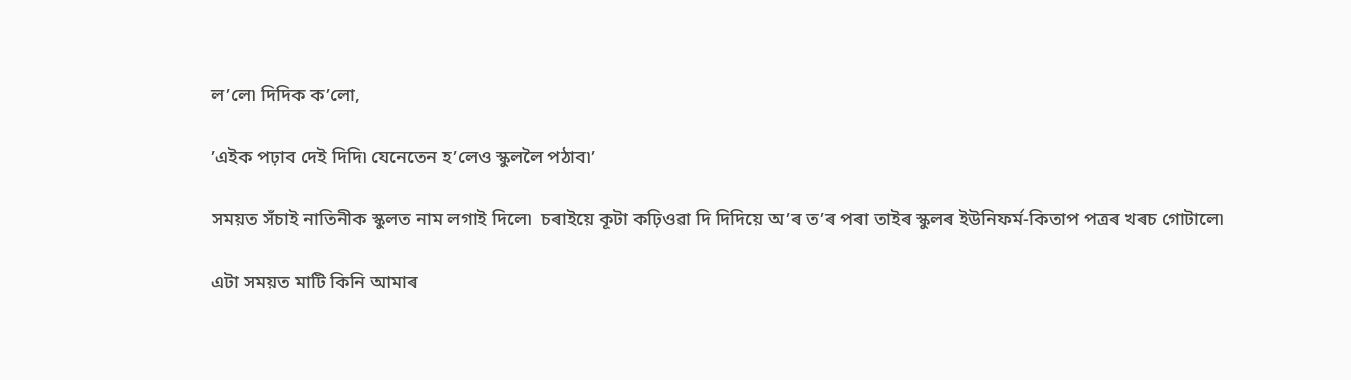ল’লে৷ দিদিক ক’লো,

’এইক পঢ়াব দেই দিদি৷ যেনেতেন হ’লেও স্কুললৈ পঠাব৷’

সময়ত সঁচাই নাতিনীক স্কুলত নাম লগাই দিলে৷  চৰাইয়ে কূটা কঢ়িওৱা দি দিদিয়ে অ’ৰ ত’ৰ পৰা তাইৰ স্কুলৰ ইউনিফৰ্ম-কিতাপ পত্ৰৰ খৰচ গোটালে৷

এটা সময়ত মাটি কিনি আমাৰ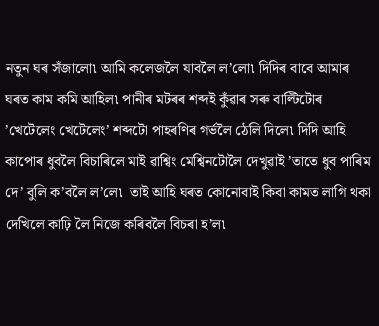নতুন ঘৰ সঁজালো৷ আমি কলেজলৈ যাবলৈ ল’লো৷ দিদিৰ বাবে আমাৰ ঘৰত কাম কমি আহিল৷ পানীৰ মটৰৰ শব্দই কুঁৱাৰ সৰু বাল্টিটোৰ ’খেটেলেং খেটেলেং’ শব্দটো পাহৰণিৰ গৰ্ভলৈ ঠেলি দিলে৷ দিদি আহি কাপোৰ ধুবলৈ বিচাৰিলে মাই ৱাশ্বিং মেশ্বিনটোলৈ দেখুৱাই ’তাতে ধুব পাৰিম দে’ বুলি ক’বলৈ ল’লে৷  তাই আহি ঘৰত কোনোবাই কিবা কামত লাগি থকা দেখিলে কাঢ়ি লৈ নিজে কৰিবলৈ বিচৰা হ’ল৷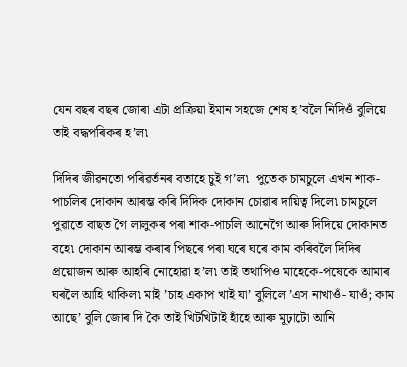যেন বছৰ বছৰ জোৰা এটা প্ৰক্ৰিয়া ইমান সহজে শেষ হ’বলৈ নিদিওঁ বুলিয়ে তাই বদ্ধপৰিকৰ হ’ল৷

দিদিৰ জীৱনতো পৰিৱৰ্তনৰ বতাহে চুই গ’ল৷  পুতেক চামচুলে এখন শাক-পাচলিৰ দোকান আৰম্ভ কৰি দিদিক দোকান চোৱাৰ দায়িত্ব দিলে৷ চামচুলে  পুৱাতে বাছত গৈ লালুকৰ পৰা শাক-পাচলি আনেগৈ আৰু দিদিয়ে দোকানত বহে৷ দোকান আৰম্ভ কৰাৰ পিছৰে পৰা ঘৰে ঘৰে কাম কৰিবলৈ দিদিৰ প্ৰয়োজন আৰু আহৰি নোহোৱা হ’ল৷ তাই তথাপিও মাহেকে-পষেকে আমাৰ ঘৰলৈ আহি থাকিল৷ মাই ’চাহ একাপ খাই যা’ বুলিলে ’এস নাখাওঁ- যাওঁ; কাম আছে’ বুলি জোৰ দি কৈ তাই খিটখিটাই হাঁহে আৰু মূঢ়াটো আনি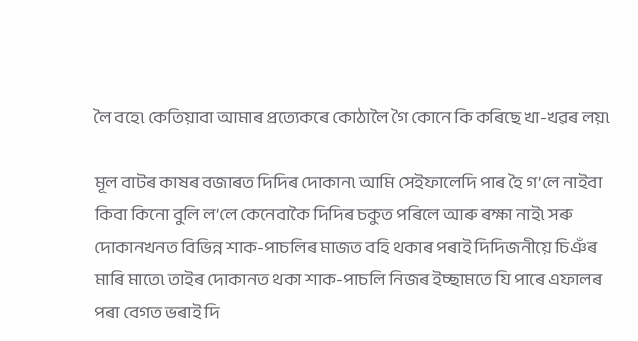লৈ বহে৷ কেতিয়াবা আমাৰ প্ৰত্যেকৰে কোঠালৈ গৈ কোনে কি কৰিছে খা-খৱৰ লয়৷

মূল বাটৰ কাষৰ বজাৰত দিদিৰ দোকান৷ আমি সেইফালেদি পাৰ হৈ গ’লে নাইবা কিবা কিনো বুলি ল’লে কেনেবাকৈ দিদিৰ চকুত পৰিলে আৰু ৰক্ষা নাই৷ সৰু দোকানখনত বিভিন্ন শাক-পাচলিৰ মাজত বহি থকাৰ পৰাই দিদিজনীয়ে চিঞঁৰ মাৰি মাতে৷ তাইৰ দোকানত থকা শাক-পাচলি নিজৰ ইচ্ছামতে যি পাৰে এফালৰ পৰা বেগত ভৰাই দি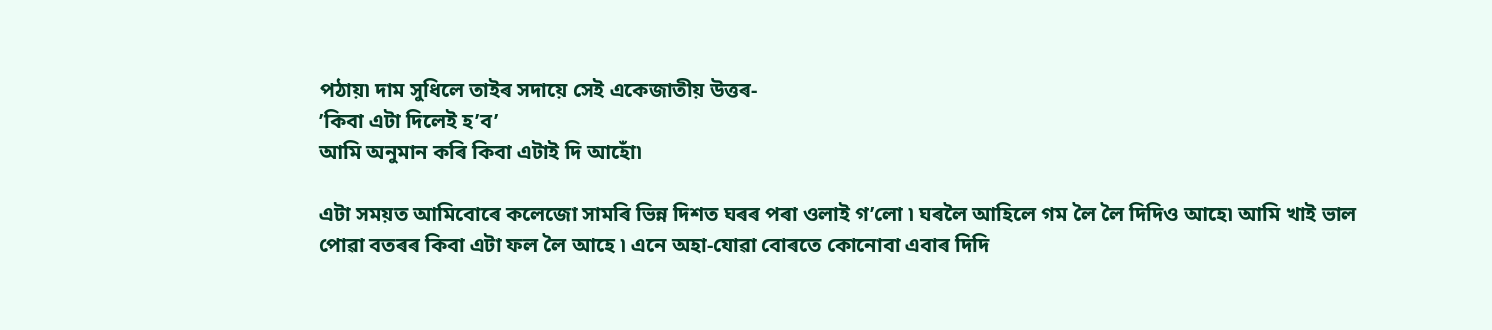পঠায়৷ দাম সুধিলে তাইৰ সদায়ে সেই একেজাতীয় উত্তৰ-
’কিবা এটা দিলেই হ’ব’
আমি অনুমান কৰি কিবা এটাই দি আহোঁ৷

এটা সময়ত আমিবোৰে কলেজো সামৰি ভিন্ন দিশত ঘৰৰ পৰা ওলাই গ’লো ৷ ঘৰলৈ আহিলে গম লৈ লৈ দিদিও আহে৷ আমি খাই ভাল পোৱা বতৰৰ কিবা এটা ফল লৈ আহে ৷ এনে অহা-যোৱা বোৰতে কোনোবা এবাৰ দিদি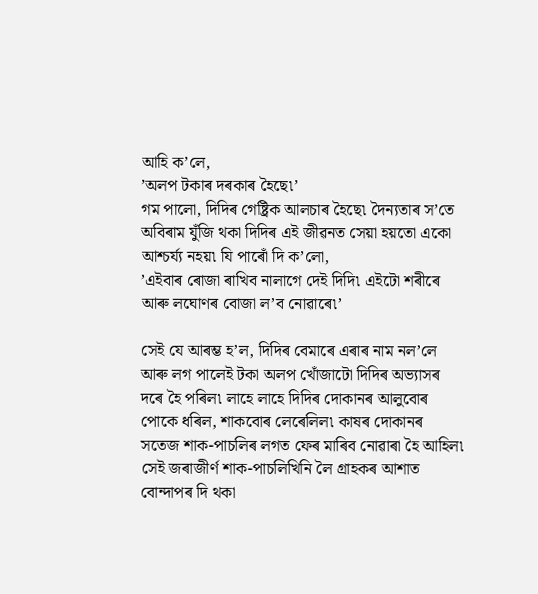আহি ক’লে,
’অলপ টকাৰ দৰকাৰ হৈছে৷’
গম পালো, দিদিৰ গেষ্ট্ৰিক আলচাৰ হৈছে৷ দৈন্যতাৰ স’তে অবিৰাম যুঁজি থকা দিদিৰ এই জীৱনত সেয়া হয়তো একো আশ্চৰ্য্য নহয়৷ যি পাৰোঁ দি ক’লো,
’এইবাৰ ৰোজা ৰাখিব নালাগে দেই দিদি৷ এইটো শৰীৰে আৰু লঘোণৰ বোজা ল’ব নোৱাৰে৷’

সেই যে আৰম্ভ হ’ল, দিদিৰ বেমাৰে এৰাৰ নাম নল’লে আৰু লগ পালেই টকা অলপ খোঁজাটো দিদিৰ অভ্যাসৰ দৰে হৈ পৰিল৷ লাহে লাহে দিদিৰ দোকানৰ আলুবোৰ পোকে ধৰিল, শাকবোৰ লেৰেলিল৷ কাষৰ দোকানৰ সতেজ শাক-পাচলিৰ লগত ফেৰ মাৰিব নোৱাৰা হৈ আহিল৷ সেই জৰাজীৰ্ণ শাক-পাচলিখিনি লৈ গ্ৰাহকৰ আশাত বোন্দাপৰ দি থকা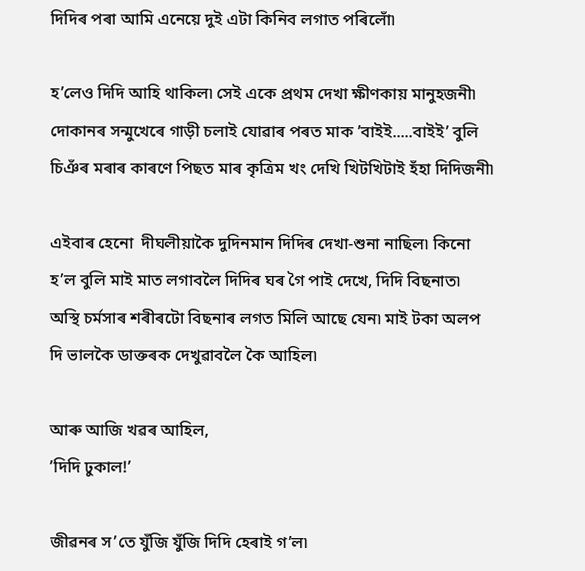দিদিৰ পৰা আমি এনেয়ে দুই এটা কিনিব লগাত পৰিলোঁ৷

হ’লেও দিদি আহি থাকিল৷ সেই একে প্ৰথম দেখা ক্ষীণকায় মানুহজনী৷ দোকানৰ সন্মুখেৰে গাড়ী চলাই যোৱাৰ পৰত মাক ’বাইই.....বাইই’ বুলি চিঞঁৰ মৰাৰ কাৰণে পিছত মাৰ কৃত্ৰিম খং দেখি খিটখিটাই হঁহা দিদিজনী৷

এইবাৰ হেনো  দীঘলীয়াকৈ দুদিনমান দিদিৰ দেখা-শুনা নাছিল৷ কিনো হ’ল বুলি মাই মাত লগাবলৈ দিদিৰ ঘৰ গৈ পাই দেখে, দিদি বিছনাত৷ অস্থি চৰ্মসাৰ শৰীৰটো বিছনাৰ লগত মিলি আছে যেন৷ মাই টকা অলপ দি ভালকৈ ডাক্তৰক দেখুৱাবলৈ কৈ আহিল৷

আৰু আজি খৱৰ আহিল,
’দিদি ঢুকাল!’

জীৱনৰ স’তে যুঁজি যুঁজি দিদি হেৰাই গ’ল৷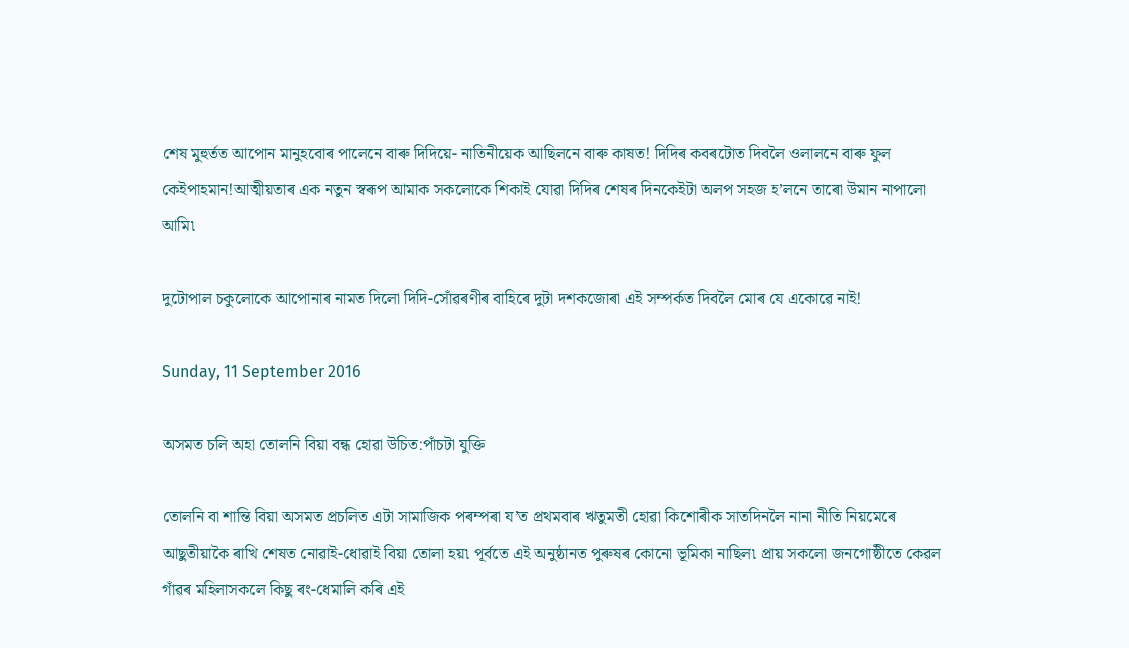শেষ মুহুৰ্তত আপোন মানুহবোৰ পালেনে বাৰু দিদিয়ে- নাতিনীয়েক আছিলনে বাৰু কাষত! দিদিৰ কবৰটোত দিবলৈ ওলালনে বাৰু ফুল কেইপাহমান!আত্মীয়তাৰ এক নতুন স্বৰূপ আমাক সকলোকে শিকাই যোৱা দিদিৰ শেষৰ দিনকেইটা অলপ সহজ হ’লনে তাৰো উমান নাপালো আমি৷

দুটোপাল চকুলোকে আপোনাৰ নামত দিলো দিদি-সোঁৱৰণীৰ বাহিৰে দুটা দশকজোৰা এই সম্পৰ্কত দিবলৈ মোৰ যে একোৱে নাই!

Sunday, 11 September 2016

অসমত চলি অহা তোলনি বিয়া বন্ধ হোৱা উচিত:পাঁচটা যুক্তি

তোলনি বা শান্তি বিয়া অসমত প্ৰচলিত এটা সামাজিক পৰম্পৰা য’ত প্ৰথমবাৰ ঋতুমতী হোৱা কিশোৰীক সাতদিনলৈ নানা নীতি নিয়মেৰে আছুতীয়াকৈ ৰাখি শেষত নোৱাই-ধোৱাই বিয়া তোলা হয়৷ পূৰ্বতে এই অনুষ্ঠানত পুৰুষৰ কোনো ভূমিকা নাছিল৷ প্ৰায় সকলো জনগোষ্ঠীতে কেৱল গাঁৱৰ মহিলাসকলে কিছু ৰং-ধেমালি কৰি এই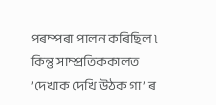পৰম্পৰা পালন কৰিছিল ৷ কিন্তু সাম্প্ৰতিককালত ’দেখাক দেখি উঠক গা’ ৰ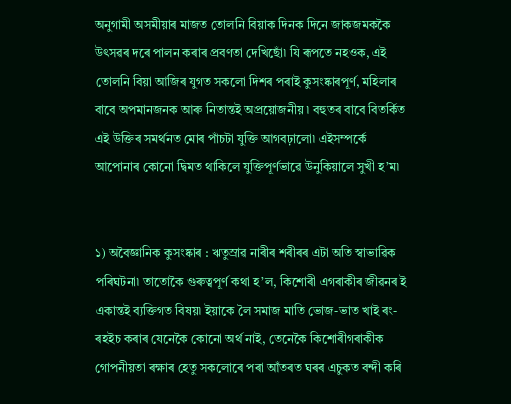অনুগামী অসমীয়াৰ মাজত তোলনি বিয়াক দিনক দিনে জাকজমককৈ উৎসৱৰ দৰে পালন কৰাৰ প্ৰবণতা দেখিছোঁ৷ যি ৰূপতে নহওক, এই তোলনি বিয়া আজিৰ যুগত সকলো দিশৰ পৰাই কুসংষ্কাৰপূৰ্ণ, মহিলাৰ বাবে অপমানজনক আৰু নিতান্তই অপ্ৰয়োজনীয় ৷ বহুতৰ বাবে বিতৰ্কিত এই উক্তিৰ সমৰ্থনত মোৰ পাঁচটা যুক্তি আগবঢ়ালো৷ এইসম্পৰ্কে আপোনাৰ কোনো দ্বিমত থাকিলে যুক্তিপূৰ্ণভাৱে উনুকিয়ালে সুখী হ’ম৷


১) অবৈজ্ঞানিক কুসংষ্কাৰ : ঋতুস্ৰাৱ নাৰীৰ শৰীৰৰ এটা অতি স্বাভাৱিক পৰিঘটনা৷ তাতোকৈ গুৰুত্বপূৰ্ণ কথা হ’ল, কিশোৰী এগৰাকীৰ জীৱনৰ ই একান্তই ব্যক্তিগত বিষয়৷ ইয়াকে লৈ সমাজ মাতি ভোজ-ভাত খাই ৰং-ৰহইচ কৰাৰ যেনেকৈ কোনো অৰ্থ নাই, তেনেকৈ কিশোৰীগৰাকীক গোপনীয়তা ৰক্ষাৰ হেতু সকলোৰে পৰা আঁতৰত ঘৰৰ এচুকত বন্দী কৰি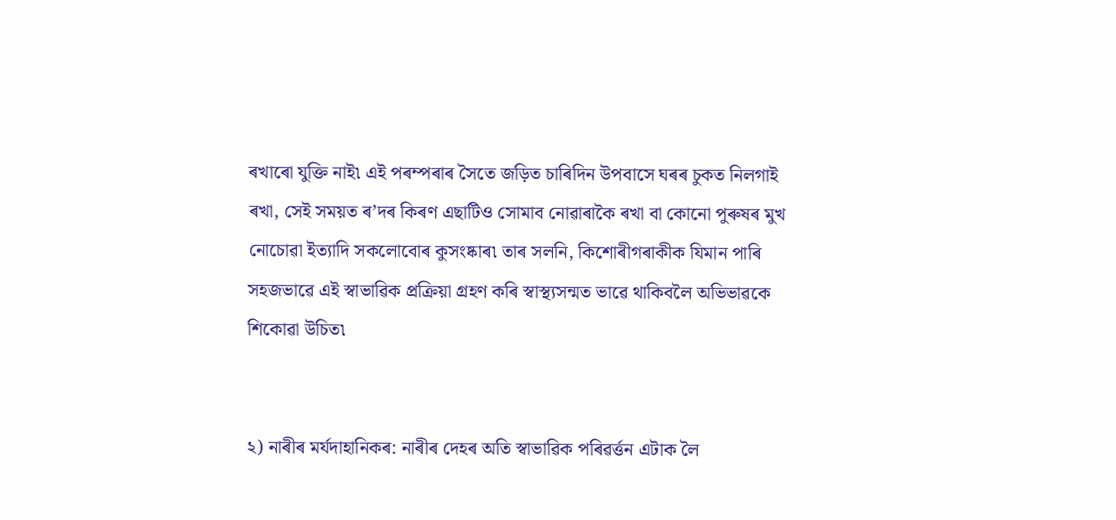ৰখাৰো যুক্তি নাই৷ এই পৰম্পৰাৰ সৈতে জড়িত চাৰিদিন উপবাসে ঘৰৰ চুকত নিলগাই ৰখা, সেই সময়ত ৰ’দৰ কিৰণ এছাটিও সোমাব নোৱাৰাকৈ ৰখা বা কোনো পুৰুষৰ মুখ নোচোৱা ইত্যাদি সকলোবোৰ কুসংষ্কাৰ৷ তাৰ সলনি, কিশোৰীগৰাকীক যিমান পাৰি সহজভাৱে এই স্বাভাৱিক প্ৰক্ৰিয়া গ্ৰহণ কৰি স্বাস্থ্যসন্মত ভাৱে থাকিবলৈ অভিভাৱকে শিকোৱা উচিত৷


২) নাৰীৰ মৰ্যদাহানিকৰ: নাৰীৰ দেহৰ অতি স্বাভাৱিক পৰিৱৰ্ত্তন এটাক লৈ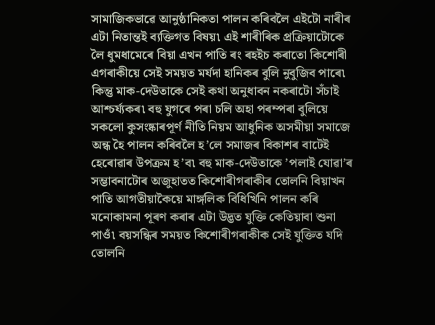সামাজিকভাৱে আনুষ্ঠানিকতা পালন কৰিবলৈ এইটো নাৰীৰ এটা নিতান্তই ব্যক্তিগত বিষয়৷ এই শাৰীৰিক প্ৰক্ৰিয়াটোকে লৈ ধুমধামেৰে বিয়া এখন পাতি ৰং ৰহইচ কৰাতো কিশোৰী এগৰাকীয়ে সেই সময়ত মৰ্যদা হানিকৰ বুলি নুবুজিব পাৰে৷ কিন্তু মাক-দেউতাকে সেই কথা অনুধাবন নকৰাটো সঁচাই আশ্চৰ্য্যকৰ৷ বহু যুগৰে পৰা চলি অহা পৰম্পৰা বুলিয়ে সকলো কুসংষ্কাৰপূৰ্ণ নীতি নিয়ম আধুনিক অসমীয়া সমাজে অন্ধ হৈ পালন কৰিবলৈ হ’লে সমাজৰ বিকাশৰ বাটেই হেৰোৱাৰ উপক্ৰম হ’ব৷ বহু মাক-দেউতাকে ’পলাই যোৱা’ৰ সম্ভাবনাটোৰ অজুহাতত কিশোৰীগৰাকীৰ তোলনি বিয়াখন পাতি আগতীয়াকৈয়ে মাঙ্গলিক বিধিখিনি পালন কৰি মনোকামনা পূৰণ কৰাৰ এটা উদ্ভত যুক্তি কেতিয়াবা শুনা পাওঁ৷ বয়সন্ধিৰ সময়ত কিশোৰীগৰাকীক সেই যুক্তিত যদি তোলনি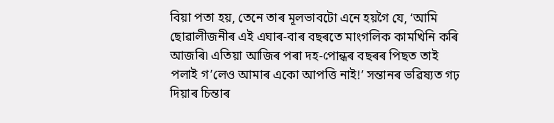বিয়া পতা হয়, তেনে তাৰ মূলভাবটো এনে হয়গৈ যে, ‘আমি ছোৱালীজনীৰ এই এঘাৰ-বাৰ বছৰতে মাংগলিক কামখিনি কৰি আজৰি৷ এতিয়া আজিৰ পৰা দহ-পোন্ধৰ বছৰৰ পিছত তাই পলাই গ’লেও আমাৰ একো আপত্তি নাই!’ সন্তানৰ ভৱিষ্যত গঢ় দিয়াৰ চিন্তাৰ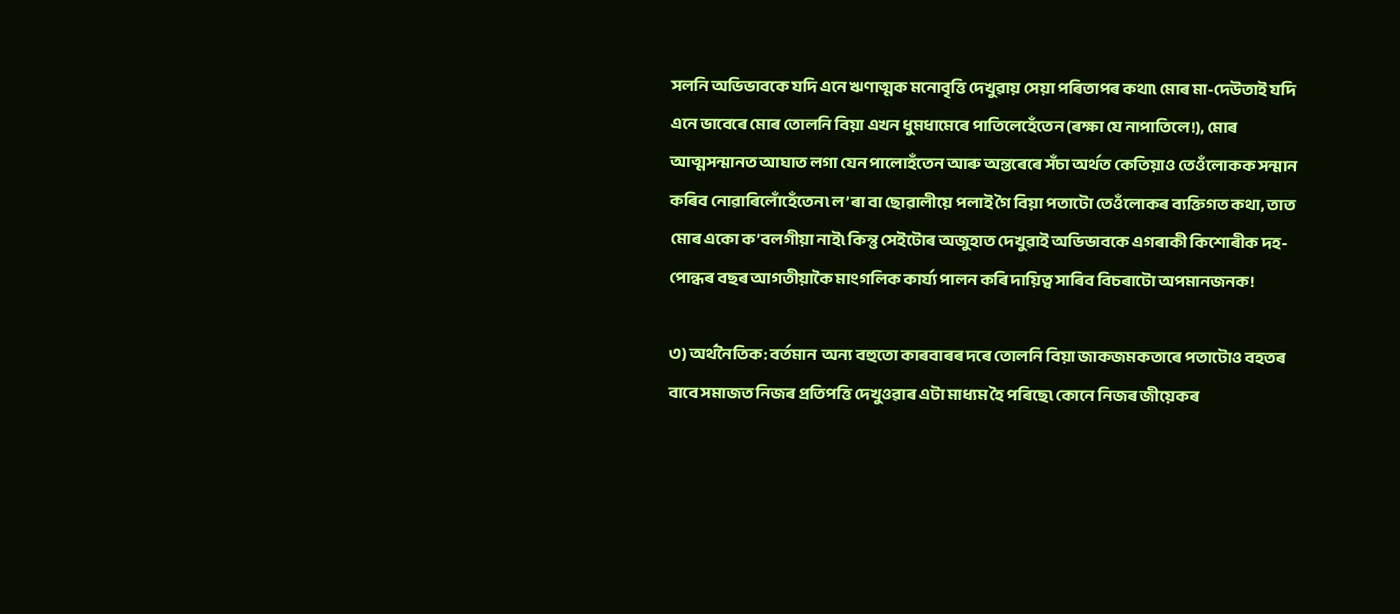সলনি অভিভাবকে যদি এনে ঋণাত্মক মনোবৃত্তি দেখুৱায় সেয়া পৰিতাপৰ কথা৷ মোৰ মা-দেউতাই যদি এনে ভাবেৰে মোৰ তোলনি বিয়া এখন ধুমধামেৰে পাতিলেহেঁতেন (ৰক্ষা যে নাপাতিলে!), মোৰ আত্মসন্মানত আঘাত লগা যেন পালোহঁতেন আৰু অন্তৰেৰে সঁচা অৰ্থত কেতিয়াও তেওঁলোকক সন্মান কৰিব নোৱাৰিলোঁহেঁতেন৷ ল’ৰা বা ছোৱালীয়ে পলাই গৈ বিয়া পতাটো তেওঁলোকৰ ব্যক্তিগত কথা, তাত মোৰ একো ক’বলগীয়া নাই৷ কিন্তু সেইটোৰ অজুহাত দেখুৱাই অভিভাবকে এগৰাকী কিশোৰীক দহ-পোন্ধৰ বছৰ আগতীয়াকৈ মাংগলিক কাৰ্য্য পালন কৰি দায়িত্ব সাৰিব বিচৰাটো অপমানজনক!

৩) অৰ্থনৈতিক: বৰ্তমান  অন্য বহুতো কাৰবাৰৰ দৰে তোলনি বিয়া জাকজমকতাৰে পতাটোও বহতৰ বাবে সমাজত নিজৰ প্ৰতিপত্তি দেখুওৱাৰ এটা মাধ্যম হৈ পৰিছে৷ কোনে নিজৰ জীয়েকৰ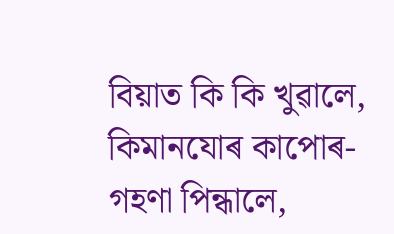বিয়াত কি কি খুৱালে, কিমানযোৰ কাপোৰ-গহণা পিন্ধালে,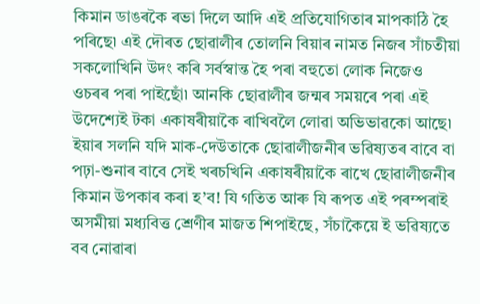কিমান ডাঙৰকৈ ৰভা দিলে আদি এই প্ৰতিযোগিতাৰ মাপকাঠি হৈ পৰিছে৷ এই দৌৰত ছোৱালীৰ তোলনি বিয়াৰ নামত নিজৰ সাঁচতীয়া সকলোখিনি উদং কৰি সৰ্বস্বান্ত হৈ পৰা বহুতো লোক নিজেও ওচৰৰ পৰা পাইছোঁ৷ আনকি ছোৱালীৰ জন্মৰ সময়ৰে পৰা এই উদেশ্যেই টকা একাষৰীয়াকৈ ৰাখিবলৈ লোৱা অভিভাৱকো আছে৷ ইয়াৰ সলনি যদি মাক-দেউতাকে ছোৱালীজনীৰ ভৱিষ্যতৰ বাবে বা পঢ়া-শুনাৰ বাবে সেই খৰচখিনি একাষৰীয়াকৈ ৰাখে ছোৱালীজনীৰ কিমান উপকাৰ কৰা হ’ব! যি গতিত আৰু যি ৰূপত এই পৰম্পৰাই অসমীয়া মধ্যবিত্ত শ্ৰেণীৰ মাজত শিপাইছে, সঁচাকৈয়ে ই ভৱিষ্যতে বব নোৱাৰা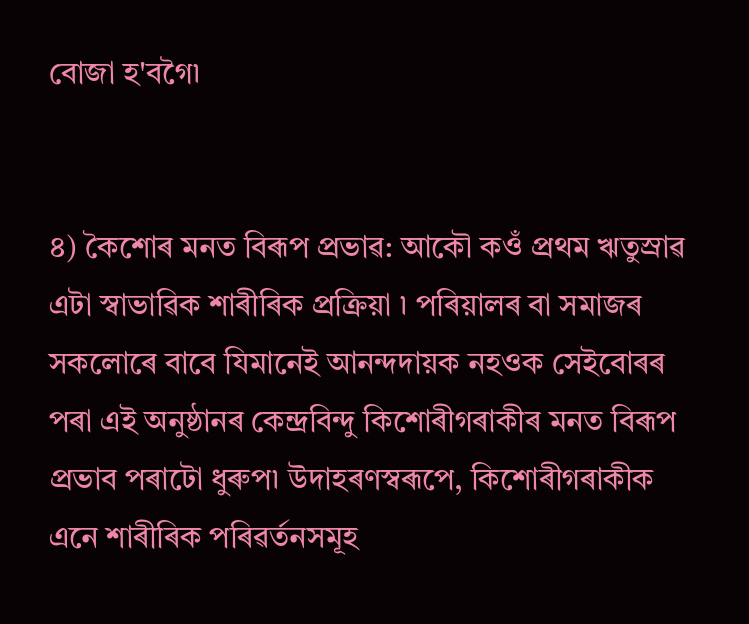বোজা হ'বগৈ৷


৪) কৈশোৰ মনত বিৰূপ প্ৰভাৱ: আকৌ কওঁ প্ৰথম ঋতুস্ৰাৱ এটা স্বাভাৱিক শাৰীৰিক প্ৰক্ৰিয়া ৷ পৰিয়ালৰ বা সমাজৰ সকলোৰে বাবে যিমানেই আনন্দদায়ক নহওক সেইবোৰৰ পৰা এই অনুষ্ঠানৰ কেন্দ্ৰবিন্দু কিশোৰীগৰাকীৰ মনত বিৰূপ প্ৰভাব পৰাটো ধুৰুপ৷ উদাহৰণস্বৰূপে, কিশোৰীগৰাকীক এনে শাৰীৰিক পৰিৱৰ্তনসমূহ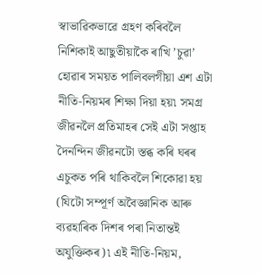স্বাভাৱিকভাৱে গ্ৰহণ কৰিবলৈ নিশিকাই আছুতীয়াকৈ ৰাখি ’চুৱা’ হোৱাৰ সময়ত পালিবলগীয়া এশ এটা নীতি-নিয়মৰ শিক্ষা দিয়া হয়৷ সমগ্ৰ জীৱনলৈ প্ৰতিমাহৰ সেই এটা সপ্তাহ দৈনন্দিন জীৱনটো স্তব্ধ কৰি ঘৰৰ এচুকত পৰি থাকিবলৈ শিকোৱা হয় (যিটো সম্পূৰ্ণ অবৈজ্ঞানিক আৰু ব্যৱহাৰিক দিশৰ পৰা নিতান্তই অযুক্তিকৰ)৷ এই নীতি-নিয়ম,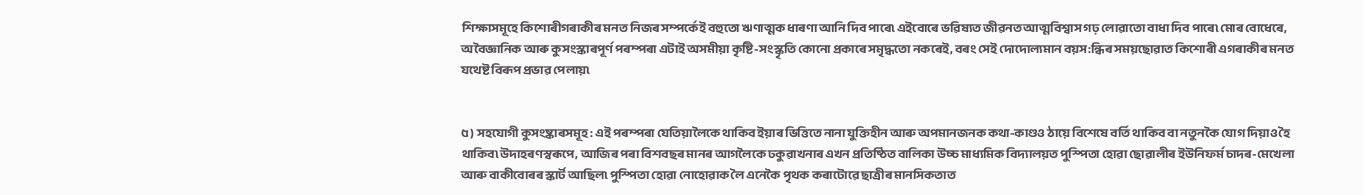শিক্ষাসমূহে কিশোৰীগৰাকীৰ মনত নিজৰ সম্পৰ্কেই বহুতো ঋণাত্মক ধাৰণা আনি দিব পাৰে৷ এইবোৰে ভৱিষ্যত জীৱনত আত্মবিশ্বাস গঢ় লোৱাতো বাধা দিব পাৰে৷ মোৰ বোধেৰে, অবৈজ্ঞানিক আৰু কুসংস্কাৰপূৰ্ণ পৰম্পৰা এটাই অসমীয়া কৃষ্টি-সংস্কৃতি কোনো প্ৰকাৰে সমৃদ্ধতো নকৰেই, বৰং সেই দোদোল্যমান বয়স:ন্ধিৰ সময়ছোৱাত কিশোৰী এগৰাকীৰ মনত যথেষ্ট বিৰূপ প্ৰভাৱ পেলায়৷


৫) সহযোগী কুসংষ্কাৰসমূহ: এই পৰম্পৰা যেতিয়ালৈকে থাকিব ইয়াৰ ভিত্তিতে নানা যুক্তিহীন আৰু অপমানজনক কথা-কাণ্ডও ঠায়ে বিশেষে বৰ্তি থাকিব বা নতুনকৈ যোগ দিয়াও হৈ থাকিব৷ উদাহৰণস্বৰূপে, আজিৰ পৰা বিশবছৰ মানৰ আগলৈকে ঢকুৱাখনাৰ এখন প্ৰতিষ্ঠিত বালিকা উচ্চ মাধ্যমিক বিদ্যালয়ত পুস্পিতা হোৱা ছোৱালীৰ ইউনিফৰ্ম চাদৰ-মেখেলা আৰু বাকীবোৰৰ স্কাৰ্ট আছিল৷ পুস্পিতা হোৱা নোহোৱাক লৈ এনেকৈ পৃথক কৰাটোৱে ছাত্ৰীৰ মানসিকতাত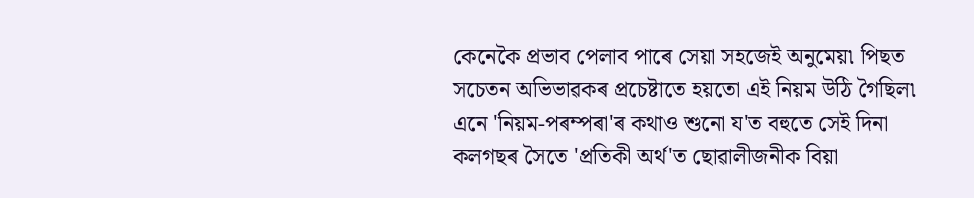কেনেকৈ প্ৰভাব পেলাব পাৰে সেয়া সহজেই অনুমেয়৷ পিছত সচেতন অভিভাৱকৰ প্ৰচেষ্টাতে হয়তো এই নিয়ম উঠি গৈছিল৷ এনে 'নিয়ম-পৰম্পৰা'ৰ কথাও শুনো য'ত বহুতে সেই দিনা কলগছৰ সৈতে 'প্ৰতিকী অৰ্থ'ত ছোৱালীজনীক বিয়া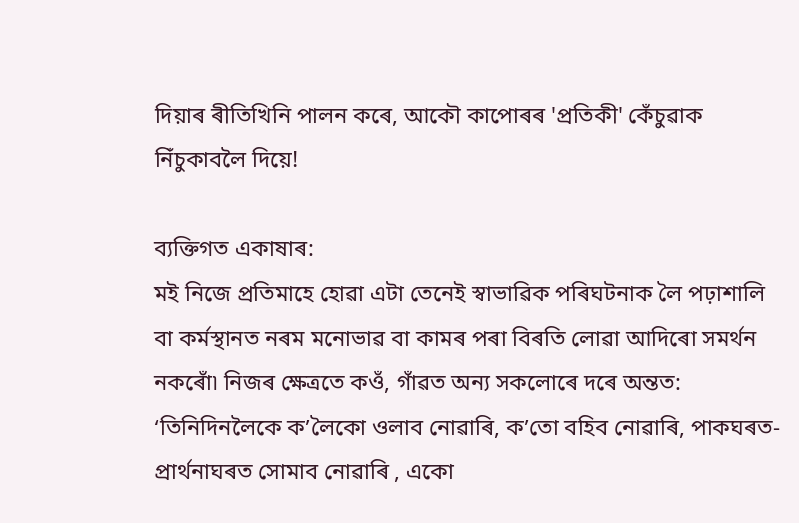দিয়াৰ ৰীতিখিনি পালন কৰে, আকৌ কাপোৰৰ 'প্ৰতিকী' কেঁচুৱাক নিঁচুকাবলৈ দিয়ে!

ব্যক্তিগত একাষাৰ:
মই নিজে প্ৰতিমাহে হোৱা এটা তেনেই স্বাভাৱিক পৰিঘটনাক লৈ পঢ়াশালি বা কৰ্মস্থানত নৰম মনোভাৱ বা কামৰ পৰা বিৰতি লোৱা আদিৰো সমৰ্থন নকৰোঁ৷ নিজৰ ক্ষেত্ৰতে কওঁ, গাঁৱত অন্য সকলোৰে দৰে অন্তত: ‘তিনিদিনলৈকে ক’লৈকো ওলাব নোৱাৰি, ক’তো বহিব নোৱাৰি, পাকঘৰত-প্ৰাৰ্থনাঘৰত সোমাব নোৱাৰি , একো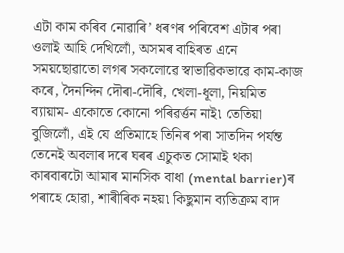এটা কাম কৰিব নোৱাৰি’ ধৰণৰ পৰিবেশ এটাৰ পৰা ওলাই আহি দেখিলোঁ, অসমৰ বাহিৰত এনে সময়ছোৱাতো লগৰ সকলোৱে স্বাভাৱিকভাৱে কাম-কাজ কৰে, দৈনন্দিন দৌৰা-দৌৰি, খেলা-ধূলা, নিয়মিত ব্যায়াম- একোতে কোনো পৰিৱৰ্ত্তন নাই৷ তেতিয়া বুজিলোঁ, এই যে প্ৰতিমাহে তিনিৰ পৰা সাতদিন পৰ্যন্ত তেনেই অবলাৰ দৰে ঘৰৰ এচুকত সোমাই থকা কাৰবাৰটো আমাৰ মানসিক বাধা (mental barrier)ৰ পৰাহে হোৱা, শাৰীৰিক নহয়৷ কিছুমান ব্যতিক্ৰম বাদ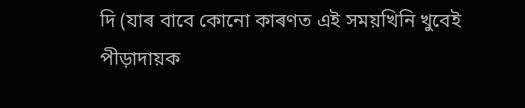দি (যাৰ বাবে কোনো কাৰণত এই সময়খিনি খুবেই পীড়াদায়ক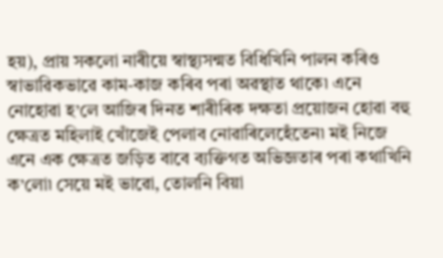হয়), প্ৰায় সকলো নাৰীয়ে স্বাস্থ্যসন্মত বিধিখিনি পালন কৰিও স্বাভাৱিকভাৱে কাম-কাজ কৰিব পৰা অৱস্থাত থাকে৷ এনে নোহোৱা হ’লে আজিৰ দিনত শাৰীৰিক দক্ষতা প্ৰয়োজন হোৱা বহু ক্ষেত্ৰত মহিলাই খোঁজেই পেলাব নোৱাৰিলেহেঁতেন৷ মই নিজে এনে এক ক্ষেত্ৰত জড়িত বাবে ব্যক্তিগত অভিজ্ঞতাৰ পৰা কথাখিনি ক’লো৷ সেয়ে মই ভাৱো, তোলনি বিয়া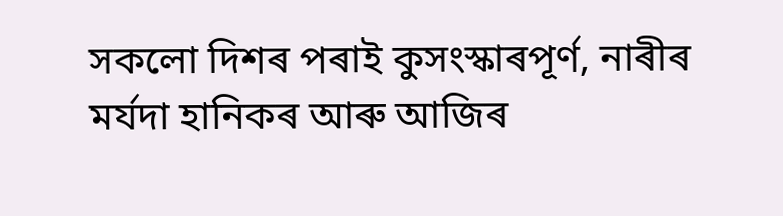সকলো দিশৰ পৰাই কুসংস্কাৰপূৰ্ণ, নাৰীৰ মৰ্যদা হানিকৰ আৰু আজিৰ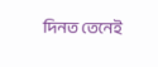দিনত তেনেই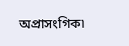অপ্ৰাসংগিক৷